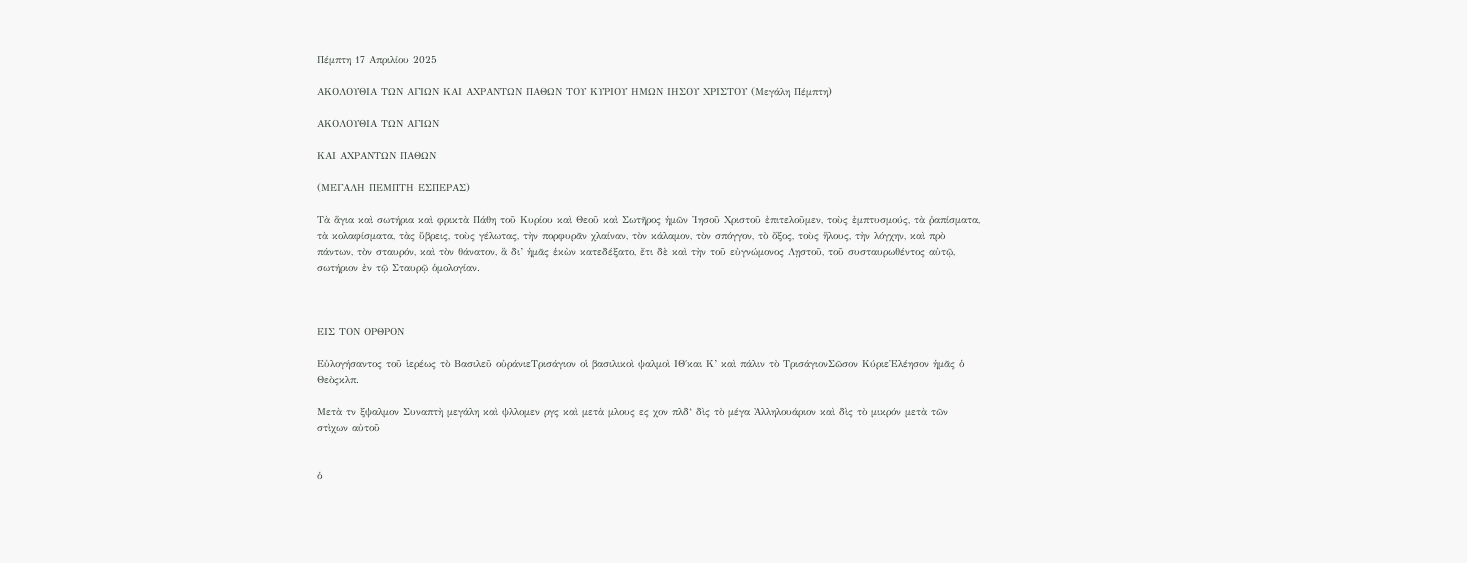Πέμπτη 17 Απριλίου 2025

ΑΚΟΛΟΥΘΙΑ ΤΩΝ ΑΓΙΩΝ ΚΑΙ ΑΧΡΑΝΤΩΝ ΠΑΘΩΝ ΤΟΥ ΚΥΡΙΟΥ ΗΜΩΝ ΙΗΣΟΥ ΧΡΙΣΤΟΥ (Μεγάλη Πέμπτη)

ΑΚΟΛΟΥΘΙΑ ΤΩΝ ΑΓΙΩΝ

ΚΑΙ ΑΧΡΑΝΤΩΝ ΠΑΘΩΝ

(ΜΕΓΑΛΗ ΠΕΜΠΤΗ ΕΣΠΕΡΑΣ)

Τὰ ἅγια καὶ σωτήρια καὶ φρικτὰ Πάθη τοῦ Κυρίου καὶ Θεοῦ καὶ Σωτῆρος ἡμῶν Ἰησοῦ Χριστοῦ ἐπιτελοῦμεν, τοὺς ἐμπτυσμούς, τὰ ῥαπίσματα, τὰ κολαφίσματα, τὰς ὕβρεις, τοὺς γέλωτας, τὴν πορφυρᾶν χλαίναν, τὸν κάλαμον, τὸν σπόγγον, τὸ ὄξος, τοὺς ἥλους, τὴν λόγχην, καὶ πρὸ πάντων, τὸν σταυρόν, καὶ τὸν θάνατον, ἃ δι’ ἡμᾶς ἑκὼν κατεδέξατο, ἔτι δὲ καὶ τὴν τοῦ εὐγνώμονος Λῃστοῦ, τοῦ συσταυρωθέντος αὐτῷ, σωτήριον ἐν τῷ Σταυρῷ ὁμολογίαν.



ΕΙΣ ΤΟΝ ΟΡΘΡΟΝ

Εὐλογήσαντος τοῦ ἱερέως τὸ Βασιλεῦ οὐράνιεΤρισάγιον οἱ βασιλικοὶ ψαλμοὶ ΙΘ΄και Κ’ καὶ πάλιν τὸ ΤρισάγιονΣῶσον ΚύριεἘλέησον ἡμᾶς ὁ Θεὸςκλπ.

Mετὰ τν ξψαλμον Συναπτὴ μεγάλη καὶ ψλλομεν ργς καὶ μετὰ μλους ες χον πλδ‘ δὶς τὸ μέγα Ἀλληλουάριον καὶ δὶς τὸ μικρόν μετὰ τῶν στὶχων αὐτοῦ


ὁ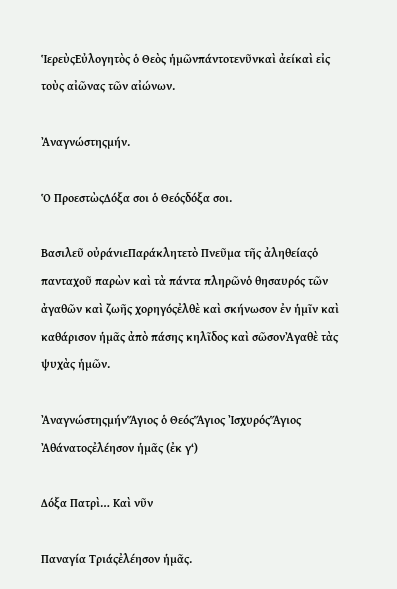ἹερεὺςΕὐλογητὸς ὁ Θεὸς ἡμῶνπάντοτενῦνκαὶ ἀείκαὶ εἰς τοὺς αἰῶνας τῶν αἰώνων.

Ἀναγνώστηςμήν.

Ὁ ΠροεστὼςΔόξα σοι ὁ Θεόςδόξα σοι.

Βασιλεῦ οὐράνιεΠαράκλητετὸ Πνεῦμα τῆς ἀληθείαςὁ πανταχοῦ παρὼν καὶ τὰ πάντα πληρῶνὁ θησαυρός τῶν ἀγαθῶν καὶ ζωῆς χορηγόςἐλθὲ καὶ σκήνωσον ἐν ἡμῖν καὶ καθάρισον ἡμᾶς ἀπὸ πάσης κηλῖδος καὶ σῶσονἈγαθὲ τὰς ψυχὰς ἡμῶν.

ἈναγνώστηςμήνἍγιος ὁ ΘεόςἍγιος ἸσχυρόςἍγιος Ἀθάνατοςἐλέησον ἡμᾶς (ἐκ γ‘)

Δόξα Πατρὶ… Καὶ νῦν

Παναγία Τριάςἐλέησον ἡμᾶς.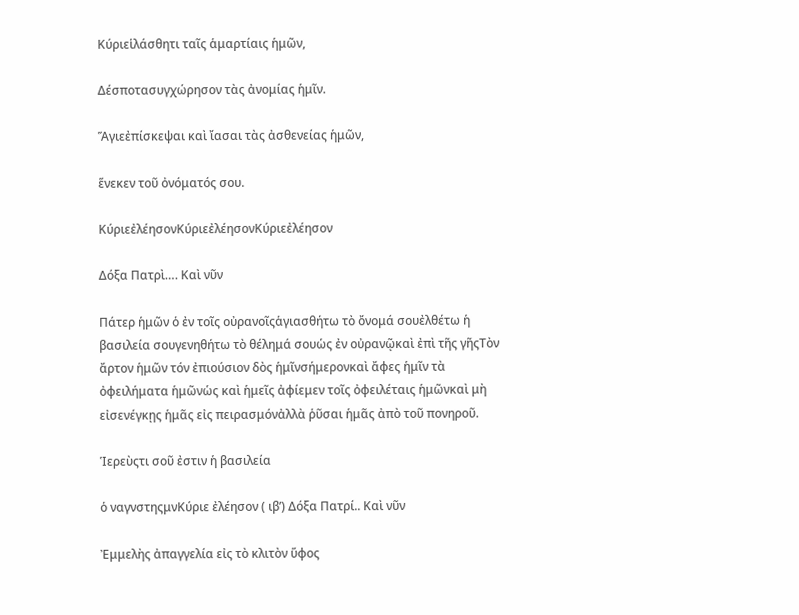Κύριεἱλάσθητι ταῖς ἁμαρτίαις ἡμῶν,

Δέσποτασυγχώρησον τὰς ἀνομίας ἡμῖν.

Ἅγιεἐπίσκεψαι καὶ ἴασαι τὰς ἀσθενείας ἡμῶν,

ἕνεκεν τοῦ ὀνόματός σου.

ΚύριεἐλέησονΚύριεἐλέησονΚύριεἐλέησον

Δόξα Πατρὶ…. Καὶ νῦν

Πάτερ ἡμῶν ὁ ἐν τοῖς οὐρανοῖςἁγιασθήτω τὸ ὄνομά σουἐλθέτω ἡ βασιλεία σουγενηθήτω τὸ θέλημά σουὡς ἐν οὐρανῷκαὶ ἐπὶ τῆς γῆςΤὸν ἄρτον ἡμῶν τόν ἐπιούσιον δὸς ἡμῖνσήμερονκαὶ ἄφες ἡμῖν τὰ ὀφειλήματα ἡμῶνὡς καὶ ἡμεῖς ἀφίεμεν τοῖς ὀφειλέταις ἡμῶνκαὶ μὴ εἰσενέγκῃς ἡμᾶς εἰς πειρασμόνἀλλὰ ῥῦσαι ἡμᾶς ἀπὸ τοῦ πονηροῦ.

Ἱερεὺςτι σοῦ ἐστιν ἡ βασιλεία

ὁ ναγνστηςμνΚύριε ἐλέησον ( ιβ’) Δόξα Πατρί.. Καὶ νῦν

Ἐμμελὴς ἀπαγγελία εἰς τὸ κλιτὸν ὕφος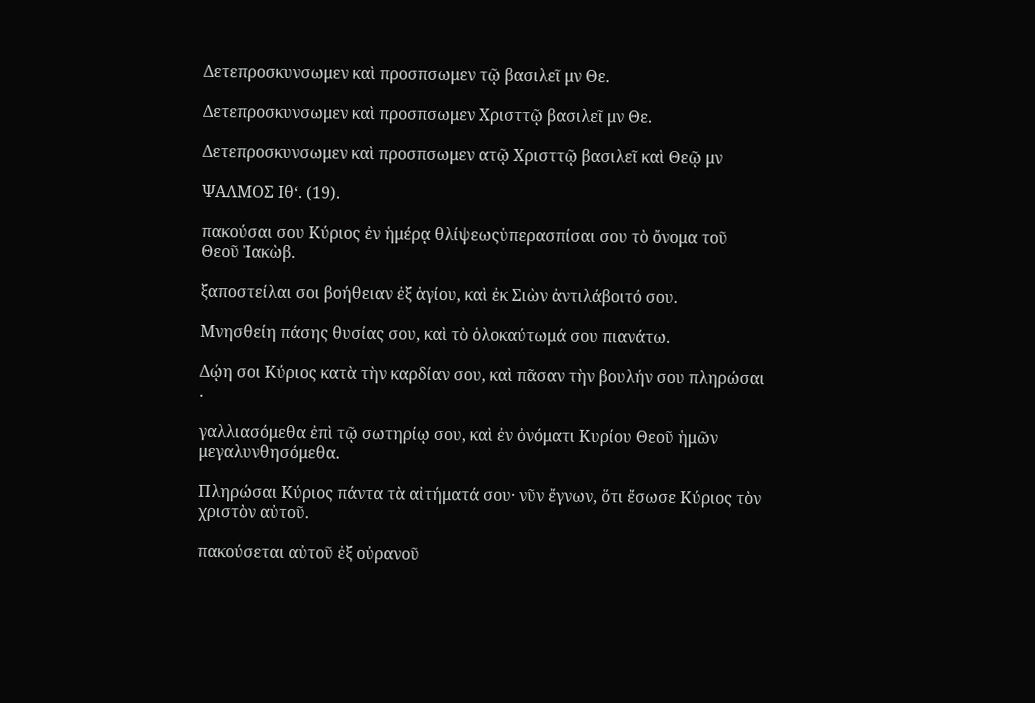Δετεπροσκυνσωμεν καὶ προσπσωμεν τῷ βασιλεῖ μν Θε.

Δετεπροσκυνσωμεν καὶ προσπσωμεν Χρισττῷ βασιλεῖ μν Θε.

Δετεπροσκυνσωμεν καὶ προσπσωμεν ατῷ Χρισττῷ βασιλεῖ καὶ Θεῷ μν

ΨΑΛΜΟΣ Ιθ‘. (19).

πακούσαι σου Κύριος ἐν ἡμέρᾳ θλίψεωςὑπερασπίσαι σου τὸ ὄνομα τοῦ Θεοῦ Ἰακὼβ.

ξαποστείλαι σοι βοήθειαν ἐξ ἁγίου, καὶ ἐκ Σιὼν ἀντιλάβοιτό σου.

Μνησθείη πάσης θυσίας σου, καὶ τὸ ὁλοκαύτωμά σου πιανάτω.

Δῴη σοι Κύριος κατὰ τὴν καρδίαν σου, καὶ πᾶσαν τὴν βουλήν σου πληρώσαι .

γαλλιασόμεθα ἐπὶ τῷ σωτηρίῳ σου, καὶ ἐν ὀνόματι Κυρίου Θεοῦ ἡμῶν μεγαλυνθησόμεθα.

Πληρώσαι Κύριος πάντα τὰ αἰτήματά σου· νῦν ἔγνων, ὅτι ἔσωσε Κύριος τὸν χριστὸν αὐτοῦ.

πακούσεται αὐτοῦ ἐξ οὐρανοῦ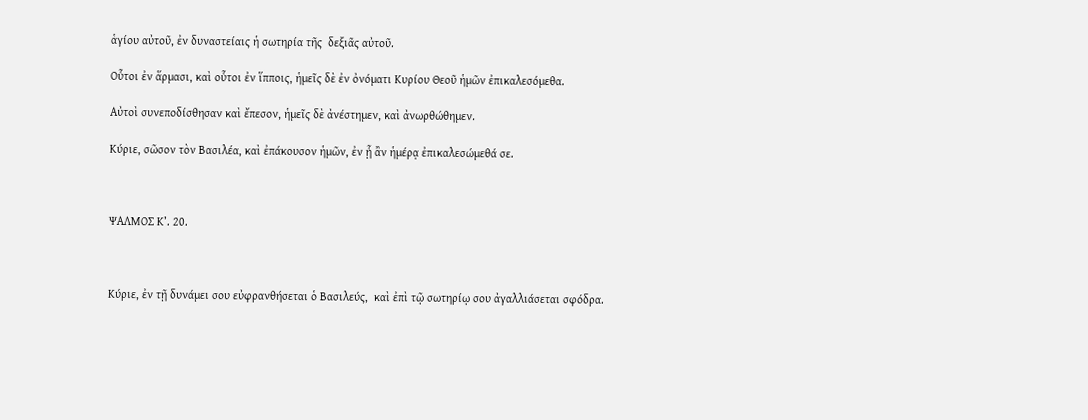ἁγίου αὐτοῦ, ἐν δυναστείαις ἡ σωτηρία τῆς  δεξιᾶς αὐτοῦ.

Οὗτοι ἐν ἅρμασι, καὶ οὗτοι ἐν ἵπποις, ἡμεῖς δὲ ἐν ὀνόματι Κυρίου Θεοῦ ἡμῶν ἐπικαλεσόμεθα.

Αὐτοὶ συνεποδίσθησαν καὶ ἔπεσον, ἡμεῖς δὲ ἀνέστημεν, καὶ ἀνωρθώθημεν.

Κύριε, σῶσον τὸν Βασιλέα, καὶ ἐπάκουσον ἡμῶν, ἐν ᾗ ἂν ἡμέρᾳ ἐπικαλεσώμεθά σε.



ΨΑΛΜΟΣ Κ’. 20.



Κύριε, ἐν τῇ δυνάμει σου εὐφρανθήσεται ὁ Βασιλεύς,  καὶ ἐπὶ τῷ σωτηρίῳ σου ἀγαλλιάσεται σφόδρα.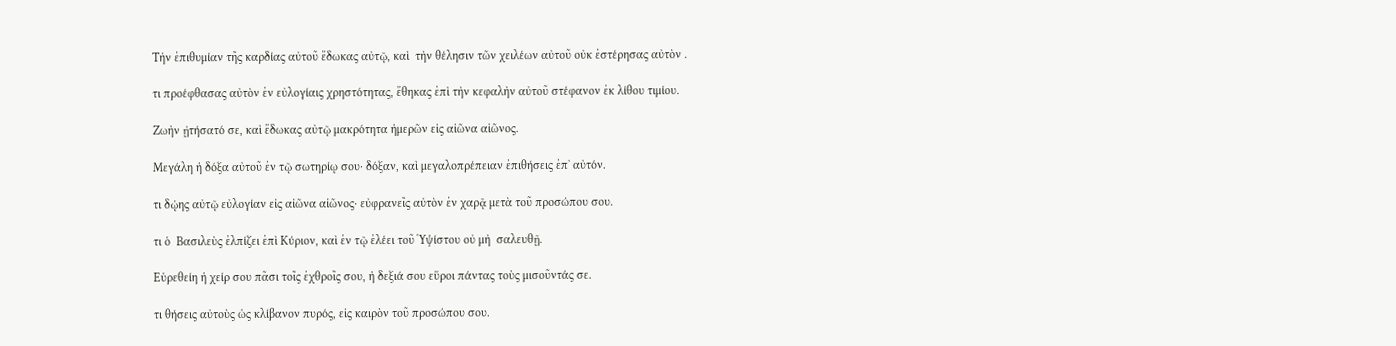Τὴν ἐπιθυμίαν τῆς καρδίας αὐτοῦ ἔδωκας αὐτῷ, καὶ  τὴν θέλησιν τῶν χειλέων αὐτοῦ οὐκ ἐστέρησας αὐτὸν .

τι προέφθασας αὐτὸν ἐν εὐλογίαις χρηστότητας, ἔθηκας ἐπὶ τὴν κεφαλὴν αὐτοῦ στέφανον ἐκ λίθου τιμίου.

Ζωὴν ᾐτήσατό σε, καὶ ἔδωκας αὐτῷ μακρότητα ἡμερῶν εἰς αἰῶνα αἰῶνος.

Μεγάλη ἡ δόξα αὐτοῦ ἐν τῷ σωτηρίῳ σου· δόξαν, καὶ μεγαλοπρέπειαν ἐπιθήσεις ἐπ᾽ αὐτόν.

τι δῴης αὐτῷ εὐλογίαν εἰς αἰῶνα αἰῶνος· εὐφρανεῖς αὐτὸν ἐν χαρᾷ μετὰ τοῦ προσώπου σου.

τι ὁ  Βασιλεὺς ἐλπίζει ἐπὶ Κύριον, καὶ ἐν τῷ ἐλέει τοῦ Ὑψίστου οὐ μὴ  σαλευθῇ.

Εὑρεθείη ἡ χείρ σου πᾶσι τοῖς ἐχθροῖς σου, ἡ δεξιά σου εὕροι πάντας τοὺς μισοῦντάς σε.

τι θήσεις αὐτοὺς ὡς κλίβανον πυρός, εἰς καιρὸν τοῦ προσώπου σου.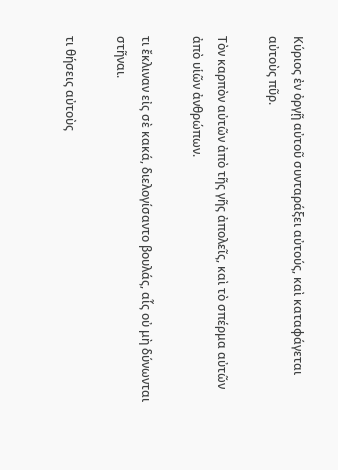Κύριος ἐν ὀργῇ αὐτοῦ συνταράξει αὐτούς, καὶ καταφάγεται αὐτοὺς πῦρ.

Τὸν καρπὸν αὐτῶν ἀπὸ τῆς γῆς ἀπολεῖς, καὶ τὸ σπέρμα αὐτῶν ἀπὸ υἱῶν ἀνθρώπων.

τι ἔκλιναν εἰς σὲ κακά, διελογίσαντο βουλάς, αἷς οὐ μὴ δύνωνται στῆναι.

τι θήσεις αὐτοὺς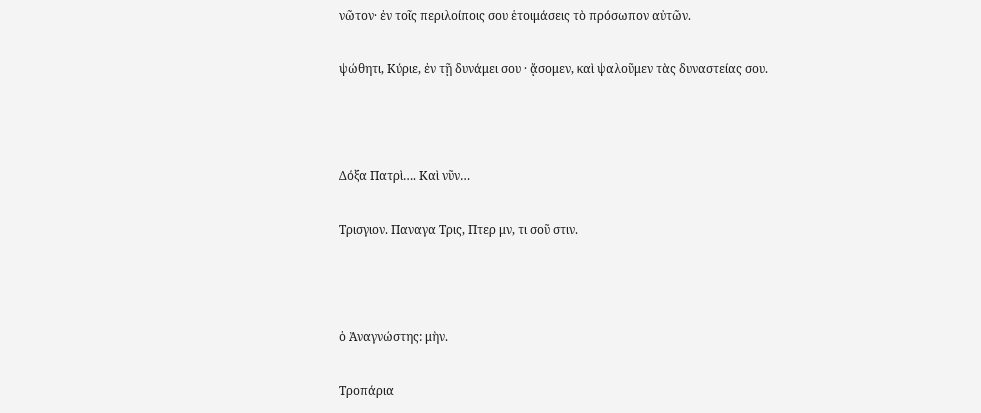νῶτον· ἐν τοῖς περιλοίποις σου ἑτοιμάσεις τὸ πρόσωπον αὐτῶν.

ψώθητι, Κύριε, ἐν τῇ δυνάμει σου · ᾄσομεν, καὶ ψαλοῦμεν τὰς δυναστείας σου.



Δόξα Πατρὶ…. Καὶ νῦν…

Τρισγιον. Παναγα Τρις, Πτερ μν, τι σοῦ στιν.



ὁ Ἀναγνώστης: μὴν.

Τροπάρια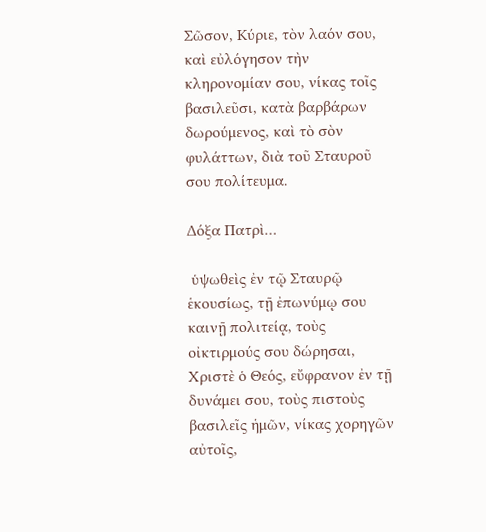Σῶσον, Κύριε, τὸν λαόν σου, καὶ εὐλόγησον τὴν κληρονομίαν σου, νίκας τοῖς βασιλεῦσι, κατὰ βαρβάρων δωρούμενος, καὶ τὸ σὸν φυλάττων, διὰ τοῦ Σταυροῦ σου πολίτευμα.

Δόξα Πατρὶ…

 ὑψωθεὶς ἐν τῷ Σταυρῷ ἑκουσίως, τῇ ἐπωνύμῳ σου καινῇ πολιτείᾳ, τοὺς οἰκτιρμούς σου δώρησαι, Χριστὲ ὁ Θεός, εὔφρανον ἐν τῇ δυνάμει σου, τοὺς πιστοὺς βασιλεῖς ἡμῶν, νίκας χορηγῶν αὐτοῖς,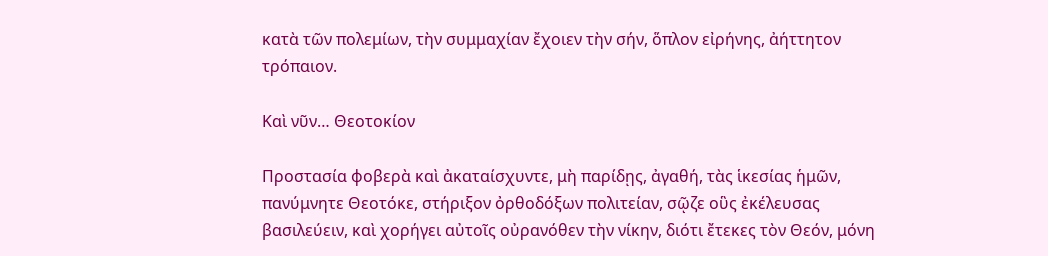κατὰ τῶν πολεμίων, τὴν συμμαχίαν ἔχοιεν τὴν σήν, ὅπλον εἰρήνης, ἀήττητον τρόπαιον.

Καὶ νῦν… Θεοτοκίον

Προστασία φοβερὰ καὶ ἀκαταίσχυντε, μὴ παρίδῃς, ἀγαθή, τὰς ἱκεσίας ἡμῶν, πανύμνητε Θεοτόκε, στήριξον ὀρθοδόξων πολιτείαν, σῷζε οὓς ἐκέλευσας βασιλεύειν, καὶ χορήγει αὐτοῖς οὐρανόθεν τὴν νίκην, διότι ἔτεκες τὸν Θεόν, μόνη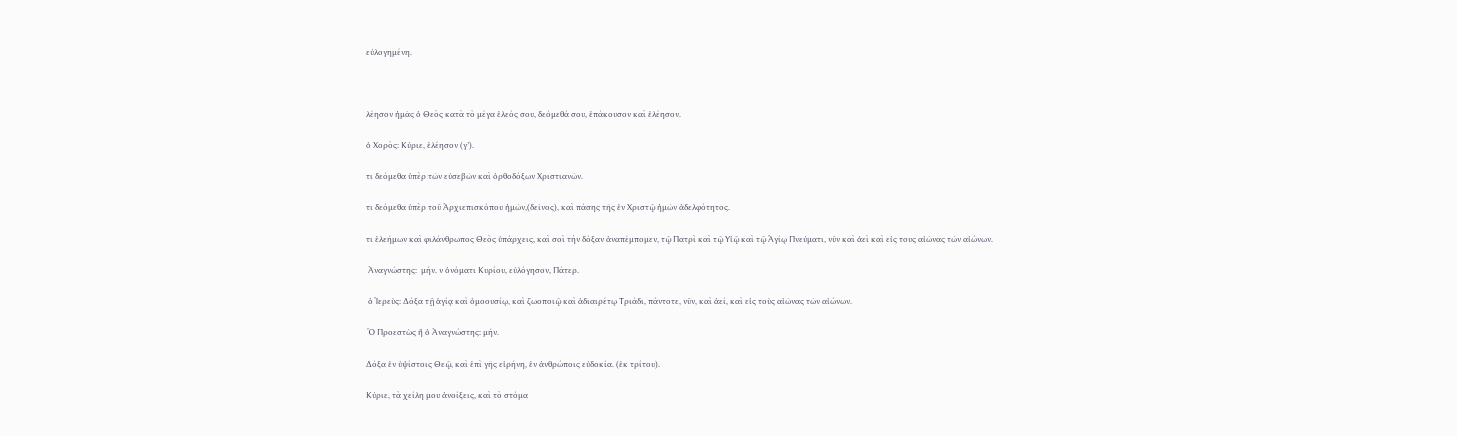εὐλογημένη.



λέησον ἡμᾶς ὁ Θεὸς κατὰ τὸ μέγα ἐλεός σου, δεόμεθά σου, ἐπάκουσον καὶ ἐλέησον.

ὁ Χορὸς: Κύριε, ἐλέησον (γ’).

τι δεόμεθα ὑπὲρ τῶν εὐσεβῶν καὶ ὀρθοδόξων Χριστιανῶν.

τι δεόμεθα ὑπὲρ τοῦ Ἀρχιεπισκόπου ἡμῶν,(δεῖνος), καὶ πάσης τῆς ἐν Χριστῷ ἡμῶν ἀδελφότητος.

τι ἐλεήμων καὶ φιλάνθρωπος Θεὸς ὑπάρχεις, καὶ σοὶ τὴν δόξαν ἀναπέμπομεν, τῷ Πατρὶ καὶ τῷ Υἱῷ καὶ τῷ Ἁγίῳ Πνεύματι, νῦν καὶ ἀεὶ καὶ εἰς τους αἰῶνας τῶν αἰώνων.

 Ἀναγνώστης:  μήν. ν ὀνόματι Κυρίου, εὐλόγησον, Πάτερ.

 ὁ Ἱερεὺς: Δόξα τῇ ἁγίᾳ καὶ ὁμοουσίῳ, καὶ ζωοποιῷ καὶ ἀδιαιρέτῳ Τριάδι, πάντοτε, νῦν, καὶ ἀεί, καὶ εἰς τοὺς αἰῶνας τῶν αἰώνων.

 Ὁ Προεστὼς ἢ ὁ Ἀναγνώστης: μήν.

Δόξα ἐν ὑψίστοις Θεῷ, καὶ ἐπὶ γῆς εἰρήνη, ἐν ἀνθρώποις εὐδοκία. (ἐκ τρίτου).

Κύριε, τὰ χείλη μου ἀνοίξεις, καὶ τὸ στόμα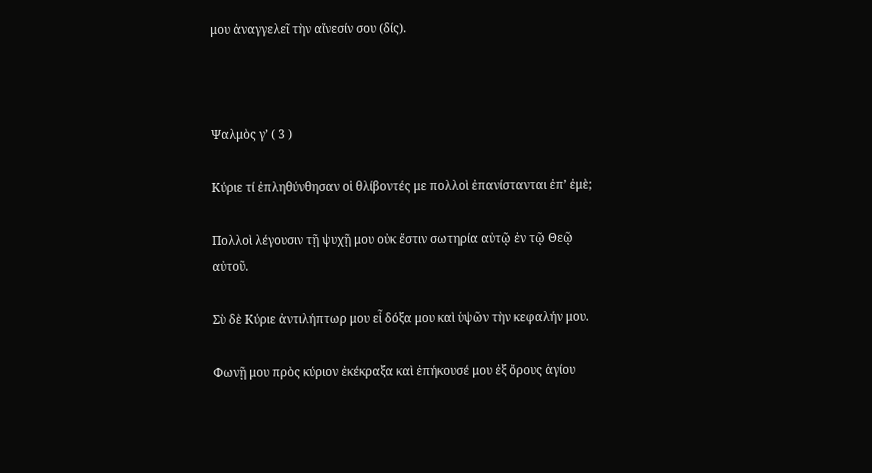μου ἀναγγελεῖ τὴν αἴνεσίν σου (δίς).



Ψαλμὸς γ’ ( 3 )

Κύριε τί ἐπληθύνθησαν οἱ θλίβοντές με πολλοὶ ἐπανίστανται ἐπ’ ἐμὲ;

Πολλοὶ λέγουσιν τῇ ψυχῇ μου οὐκ ἔστιν σωτηρία αὐτῷ ἐν τῷ Θεῷ αὐτοῦ.

Σὺ δὲ Κύριε ἀντιλήπτωρ μου εἶ δόξα μου καὶ ὑψῶν τὴν κεφαλήν μου.

Φωνῇ μου πρὸς κύριον ἐκέκραξα καὶ ἐπήκουσέ μου ἐξ ὄρους ἁγίου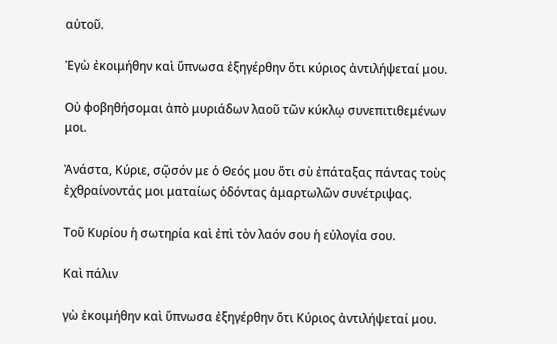αὐτοῦ.

Ἐγὼ ἐκοιμήθην καὶ ὕπνωσα ἐξηγέρθην ὅτι κύριος ἀντιλήψεταί μου.

Οὐ φοβηθήσομαι ἀπὸ μυριάδων λαοῦ τῶν κύκλῳ συνεπιτιθεμένων μοι.

Ἀνάστα, Κύριε, σῷσόν με ὁ Θεός μου ὅτι σὺ ἐπάταξας πάντας τοὺς ἐχθραίνοντάς μοι ματαίως ὀδόντας ἁμαρτωλῶν συνέτριψας.

Τοῦ Κυρίου ἡ σωτηρία καὶ ἐπὶ τὸν λαόν σου ἡ εὐλογία σου.

Καὶ πάλιν

γὼ ἐκοιμήθην καὶ ὕπνωσα ἐξηγέρθην ὅτι Κύριος ἀντιλήψεταί μου.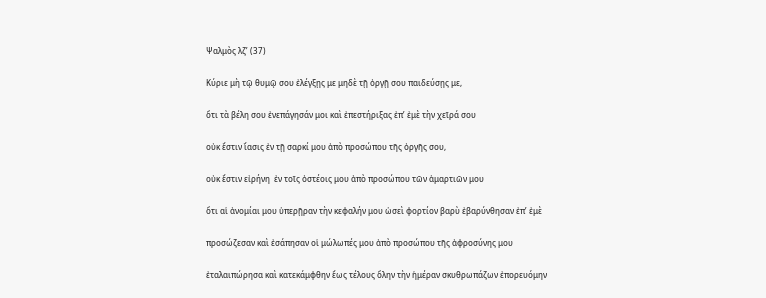Ψαλμὸς λζ’ (37)

Κύριε μὴ τῷ θυμῷ σου ἐλέγξῃς με μηδὲ τῇ ὀργῇ σου παιδεύσῃς με,

ὅτι τὰ βέλη σου ἐνεπάγησάν μοι καὶ ἐπεστήριξας ἐπ’ ἐμὲ τὴν χεῖρά σου

οὐκ ἔστιν ἴασις ἐν τῇ σαρκί μου ἀπὸ προσώπου τῆς ὀργῆς σου,

οὐκ ἔστιν εἰρήνη  ἐν τοῖς ὀστέοις μου ἀπὸ προσώπου τῶν ἁμαρτιῶν μου

ὅτι αἱ ἀνομίαι μου ὑπερῇραν τὴν κεφαλήν μου ὡσεὶ φορτίον βαρὺ ἐβαρύνθησαν ἐπ’ ἐμὲ

προσώζεσαν καὶ ἐσάπησαν οἱ μώλωπές μου ἀπὸ προσώπου τῆς ἀφροσύνης μου

ἐταλαιπώρησα καὶ κατεκάμφθην ἕως τέλους ὅλην τὴν ἡμέραν σκυθρωπάζων ἐπορευόμην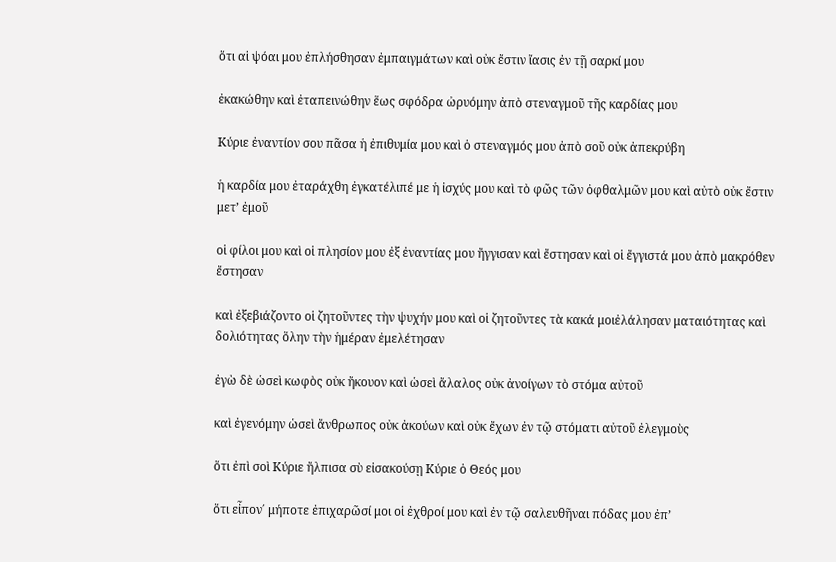ὅτι αἱ ψόαι μου ἐπλήσθησαν ἐμπαιγμάτων καὶ οὐκ ἔστιν ἴασις ἐν τῇ σαρκί μου

ἐκακώθην καὶ ἐταπεινώθην ἕως σφόδρα ὠρυόμην ἀπὸ στεναγμοῦ τῆς καρδίας μου

Κύριε ἐναντίον σου πᾶσα ἡ ἐπιθυμία μου καὶ ὁ στεναγμός μου ἀπὸ σοῦ οὐκ ἀπεκρύβη

ἡ καρδία μου ἐταράχθη ἐγκατέλιπέ με ἡ ἰσχύς μου καὶ τὸ φῶς τῶν ὀφθαλμῶν μου καὶ αὐτὸ οὐκ ἔστιν μετ’ ἐμοῦ

οἱ φίλοι μου καὶ οἱ πλησίον μου ἐξ ἐναντίας μου ἤγγισαν καὶ ἔστησαν καὶ οἱ ἔγγιστά μου ἀπὸ μακρόθεν ἔστησαν

καὶ ἐξεβιάζοντο οἱ ζητοῦντες τὴν ψυχήν μου καὶ οἱ ζητοῦντες τὰ κακά μοιἐλάλησαν ματαιότητας καὶ δολιότητας ὅλην τὴν ἡμέραν ἐμελέτησαν

ἐγὼ δὲ ὡσεὶ κωφὸς οὐκ ἤκουον καὶ ὡσεὶ ἄλαλος οὐκ ἀνοίγων τὸ στόμα αὐτοῦ

καὶ ἐγενόμην ὡσεὶ ἄνθρωπος οὐκ ἀκούων καὶ οὐκ ἔχων ἐν τῷ στόματι αὐτοῦ ἐλεγμοὺς

ὅτι ἐπὶ σοὶ Κύριε ἤλπισα σὺ εἰσακούσῃ Κύριε ὁ Θεός μου

ὅτι εἶπον΄ μήποτε ἐπιχαρῶσί μοι οἱ ἐχθροί μου καὶ ἐν τῷ σαλευθῆναι πόδας μου ἐπ’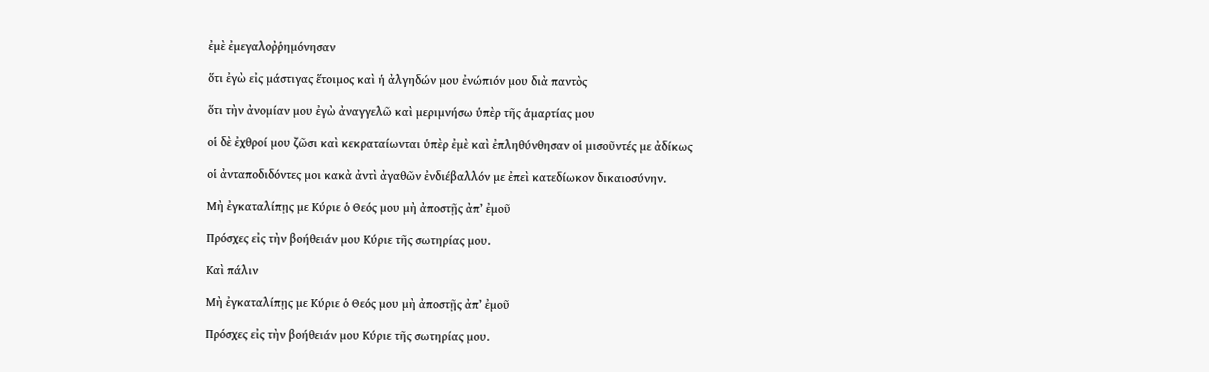ἐμὲ ἐμεγαλοῤῥημόνησαν

ὅτι ἐγὼ εἰς μάστιγας ἕτοιμος καὶ ἡ ἀλγηδών μου ἐνώπιόν μου διὰ παντὸς

ὅτι τὴν ἀνομίαν μου ἐγὼ ἀναγγελῶ καὶ μεριμνήσω ὑπὲρ τῆς ἁμαρτίας μου

οἱ δὲ ἐχθροί μου ζῶσι καὶ κεκραταίωνται ὑπὲρ ἐμὲ καὶ ἐπληθύνθησαν οἱ μισοῦντές με ἀδίκως

οἱ ἀνταποδιδόντες μοι κακὰ ἀντὶ ἀγαθῶν ἐνδιέβαλλόν με ἐπεὶ κατεδίωκον δικαιοσύνην.

Μὴ ἐγκαταλίπῃς με Κύριε ὁ Θεός μου μὴ ἀποστῇς ἀπ’ ἐμοῦ

Πρόσχες εἰς τὴν βοήθειάν μου Κύριε τῆς σωτηρίας μου.

Καὶ πάλιν

Μὴ ἐγκαταλίπῃς με Κύριε ὁ Θεός μου μὴ ἀποστῇς ἀπ’ ἐμοῦ

Πρόσχες εἰς τὴν βοήθειάν μου Κύριε τῆς σωτηρίας μου.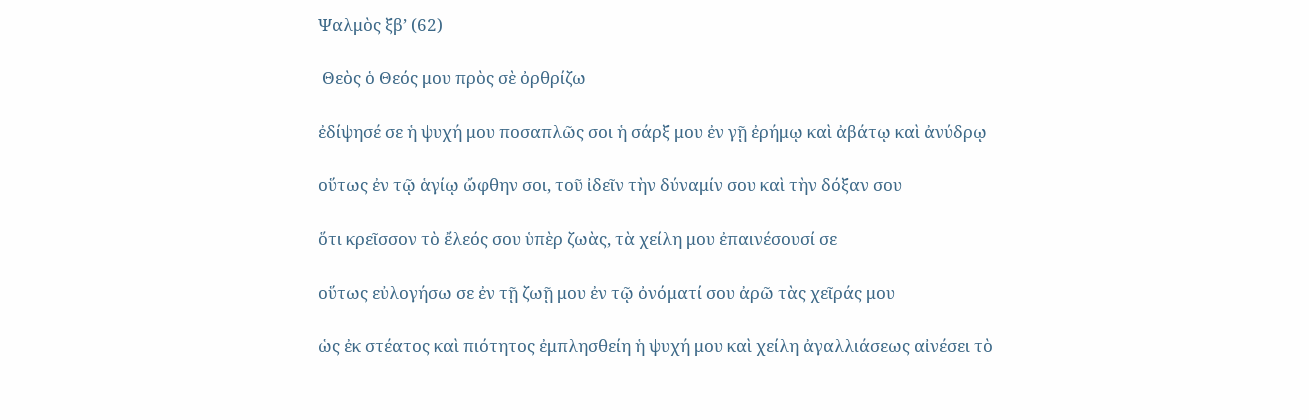Ψαλμὸς ξβ’ (62)

 Θεὸς ὁ Θεός μου πρὸς σὲ ὀρθρίζω

ἐδίψησέ σε ἡ ψυχή μου ποσαπλῶς σοι ἡ σάρξ μου ἐν γῇ ἐρήμῳ καὶ ἀβάτῳ καὶ ἀνύδρῳ

οὕτως ἐν τῷ ἁγίῳ ὤφθην σοι, τοῦ ἰδεῖν τὴν δύναμίν σου καὶ τὴν δόξαν σου

ὅτι κρεῖσσον τὸ ἔλεός σου ὑπὲρ ζωὰς, τὰ χείλη μου ἐπαινέσουσί σε

οὕτως εὐλογήσω σε ἐν τῇ ζωῇ μου ἐν τῷ ὀνόματί σου ἀρῶ τὰς χεῖράς μου

ὡς ἐκ στέατος καὶ πιότητος ἐμπλησθείη ἡ ψυχή μου καὶ χείλη ἀγαλλιάσεως αἰνέσει τὸ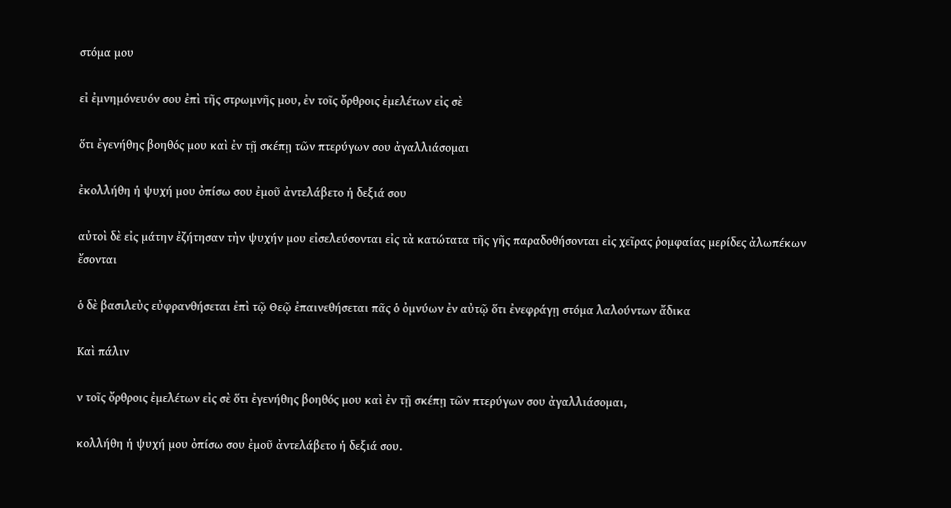στόμα μου

εἰ ἐμνημόνευόν σου ἐπὶ τῆς στρωμνῆς μου, ἐν τοῖς ὄρθροις ἐμελέτων εἰς σὲ

ὅτι ἐγενήθης βοηθός μου καὶ ἐν τῇ σκέπῃ τῶν πτερύγων σου ἀγαλλιάσομαι

ἐκολλήθη ἡ ψυχή μου ὀπίσω σου ἐμοῦ ἀντελάβετο ἡ δεξιά σου

αὐτοὶ δὲ εἰς μάτην ἐζήτησαν τὴν ψυχήν μου εἰσελεύσονται εἰς τὰ κατώτατα τῆς γῆς παραδοθήσονται εἰς χεῖρας ῥομφαίας μερίδες ἀλωπέκων ἔσονται

ὁ δὲ βασιλεὺς εὐφρανθήσεται ἐπὶ τῷ Θεῷ ἐπαινεθήσεται πᾶς ὁ ὀμνύων ἐν αὐτῷ ὅτι ἐνεφράγῃ στόμα λαλούντων ἄδικα

Καὶ πάλιν

ν τοῖς ὄρθροις ἐμελέτων εἰς σὲ ὅτι ἐγενήθης βοηθός μου καὶ ἐν τῇ σκέπῃ τῶν πτερύγων σου ἀγαλλιάσομαι,

κολλήθη ἡ ψυχή μου ὀπίσω σου ἐμοῦ ἀντελάβετο ἡ δεξιά σου.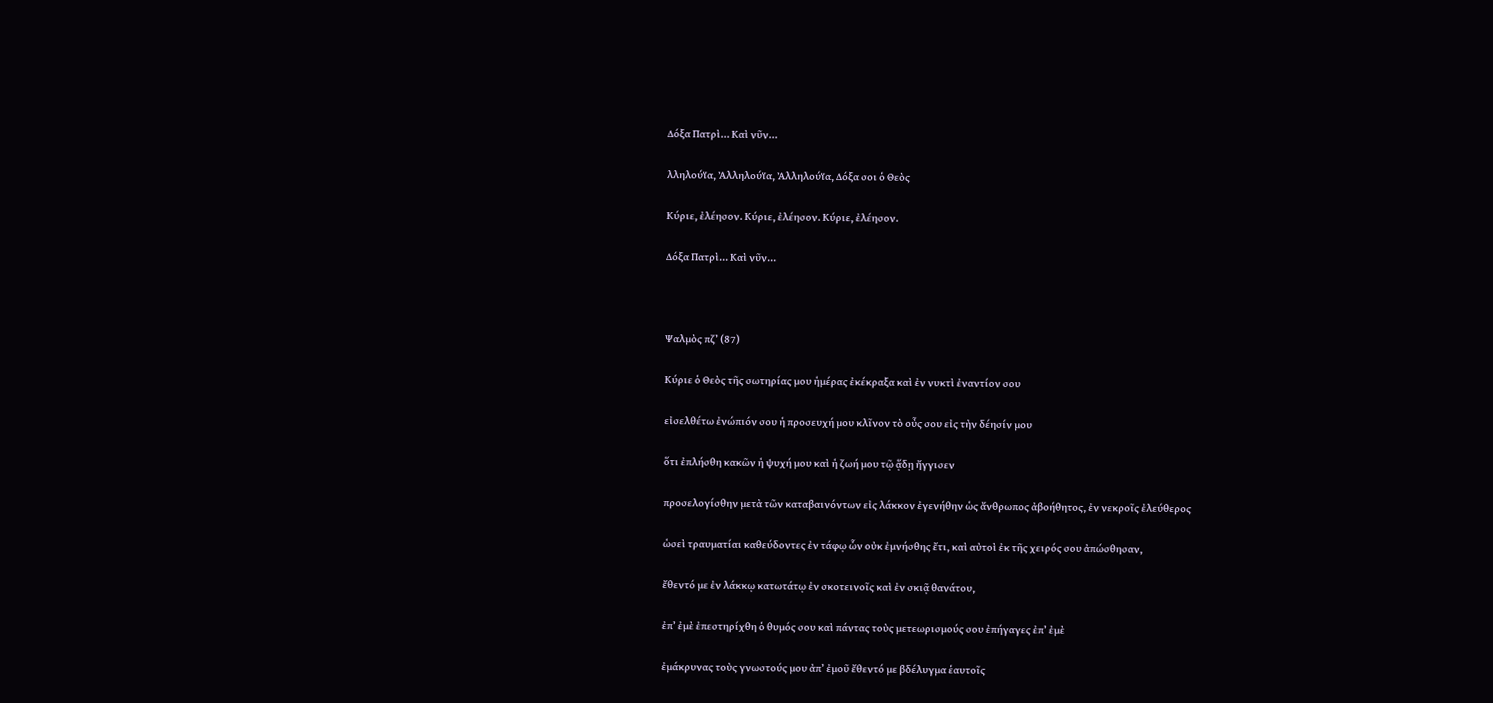Δόξα Πατρὶ… Καὶ νῦν…

λληλούϊα, Ἀλληλούϊα, Ἀλληλούϊα, Δόξα σοι ὁ Θεὸς

Κύριε, ἐλέησον. Κύριε, ἐλέησον. Κύριε, ἐλέησον.

Δόξα Πατρὶ… Καὶ νῦν…



Ψαλμὸς πζ’ (87)

Κύριε ὁ Θεὸς τῆς σωτηρίας μου ἡμέρας ἐκέκραξα καὶ ἐν νυκτὶ ἐναντίον σου

εἰσελθέτω ἐνώπιόν σου ἡ προσευχή μου κλῖνον τὸ οὖς σου εἰς τὴν δέησίν μου

ὅτι ἐπλήσθη κακῶν ἡ ψυχή μου καὶ ἡ ζωή μου τῷ ᾅδῃ ἤγγισεν

προσελογίσθην μετὰ τῶν καταβαινόντων εἰς λάκκον ἐγενήθην ὡς ἄνθρωπος ἀβοήθητος, ἐν νεκροῖς ἐλεύθερος

ὡσεὶ τραυματίαι καθεύδοντες ἐν τάφῳ ὧν οὐκ ἐμνήσθης ἔτι, καὶ αὐτοὶ ἐκ τῆς χειρός σου ἀπώσθησαν,

ἔθεντό με ἐν λάκκῳ κατωτάτῳ ἐν σκοτεινοῖς καὶ ἐν σκιᾷ θανάτου,

ἐπ’ ἐμὲ ἐπεστηρίχθη ὁ θυμός σου καὶ πάντας τοὺς μετεωρισμούς σου ἐπήγαγες ἐπ’ ἐμὲ

ἐμάκρυνας τοὺς γνωστούς μου ἀπ’ ἐμοῦ ἔθεντό με βδέλυγμα ἑαυτοῖς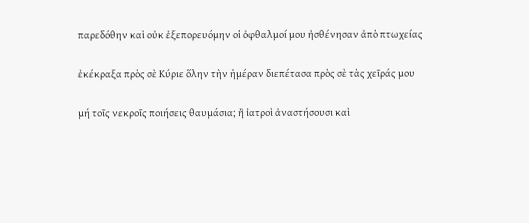παρεδόθην καὶ οὐκ ἐξεπορευόμην οἱ ὀφθαλμοί μου ἠσθένησαν ἀπὸ πτωχείας

ἐκέκραξα πρὸς σὲ Κύριε ὅλην τὴν ἡμέραν διεπέτασα πρὸς σὲ τὰς χεῖράς μου

μή τοῖς νεκροῖς ποιήσεις θαυμάσια; ἢ ἰατροὶ ἀναστήσουσι καὶ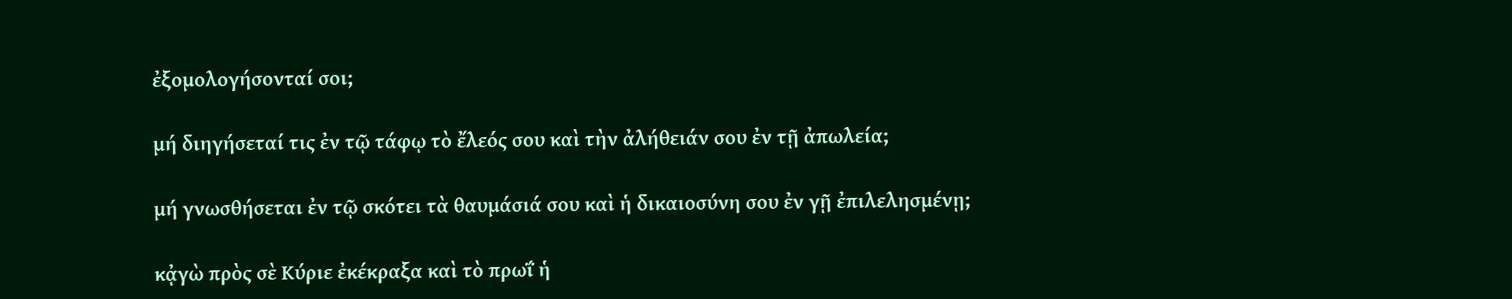ἐξομολογήσονταί σοι;

μή διηγήσεταί τις ἐν τῷ τάφῳ τὸ ἔλεός σου καὶ τὴν ἀλήθειάν σου ἐν τῇ ἀπωλεία;

μή γνωσθήσεται ἐν τῷ σκότει τὰ θαυμάσιά σου καὶ ἡ δικαιοσύνη σου ἐν γῇ ἐπιλελησμένῃ;

κᾀγὼ πρὸς σὲ Κύριε ἐκέκραξα καὶ τὸ πρωΐ ἡ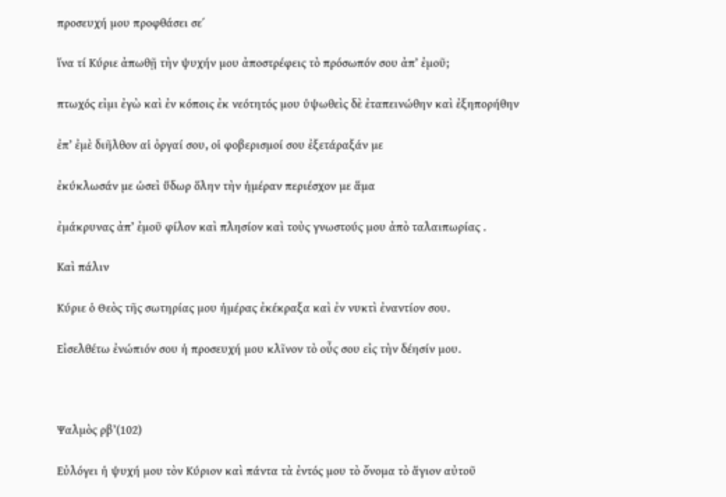προσευχή μου προφθάσει σε΄

ἵνα τί Κύριε ἀπωθῇ τὴν ψυχήν μου ἀποστρέφεις τὸ πρόσωπόν σου ἀπ’ ἐμοῦ;

πτωχός εἰμι ἐγὼ καὶ ἐν κόποις ἐκ νεότητός μου ὑψωθεὶς δὲ ἐταπεινώθην καὶ ἐξηπορήθην

ἐπ’ ἐμὲ διῆλθον αἱ ὀργαί σου, οἱ φοβερισμοί σου ἐξετάραξάν με

ἐκύκλωσάν με ὡσεὶ ὕδωρ ὅλην τὴν ἡμέραν περιέσχον με ἅμα

ἐμάκρυνας ἀπ’ ἐμοῦ φίλον καὶ πλησίον καὶ τοὺς γνωστούς μου ἀπὸ ταλαιπωρίας .

Καὶ πάλιν

Κύριε ὁ Θεὸς τῆς σωτηρίας μου ἡμέρας ἐκέκραξα καὶ ἐν νυκτὶ ἐναντίον σου.

Εἰσελθέτω ἐνώπιόν σου ἡ προσευχή μου κλῖνον τὸ οὖς σου εἰς τὴν δέησίν μου.



Ψαλμὸς ρβ’(102)

Εὐλόγει ἡ ψυχή μου τὸν Κύριον καὶ πάντα τὰ ἐντός μου τὸ ὄνομα τὸ ἅγιον αὐτοῦ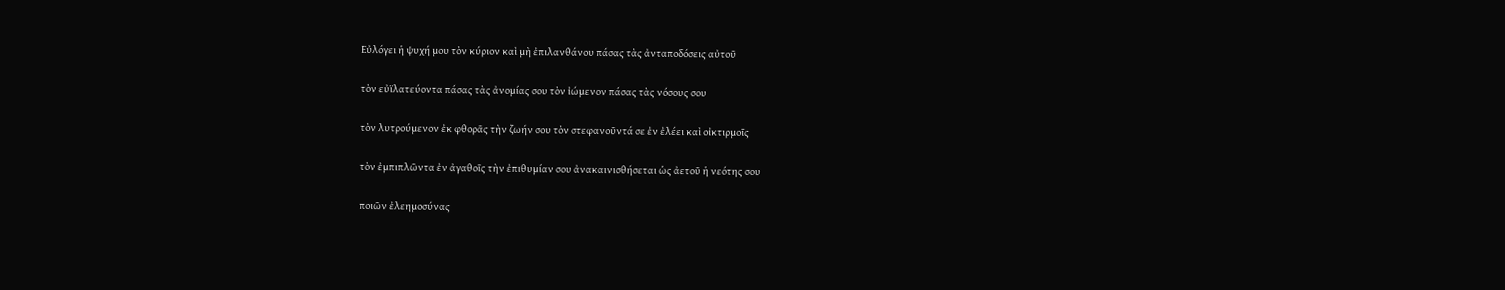Εὐλόγει ἡ ψυχή μου τὸν κύριον καὶ μὴ ἐπιλανθάνου πάσας τὰς ἀνταποδόσεις αὐτοῦ

τὸν εὐϊλατεύοντα πάσας τὰς ἀνομίας σου τὸν ἰώμενον πάσας τὰς νόσους σου

τὸν λυτρούμενον ἐκ φθορᾶς τὴν ζωήν σου τὸν στεφανοῦντά σε ἐν ἐλέει καὶ οἰκτιρμοῖς

τὸν ἐμπιπλῶντα ἐν ἀγαθοῖς τὴν ἐπιθυμίαν σου ἀνακαινισθήσεται ὡς ἀετοῦ ἡ νεότης σου

ποιῶν ἐλεημοσύνας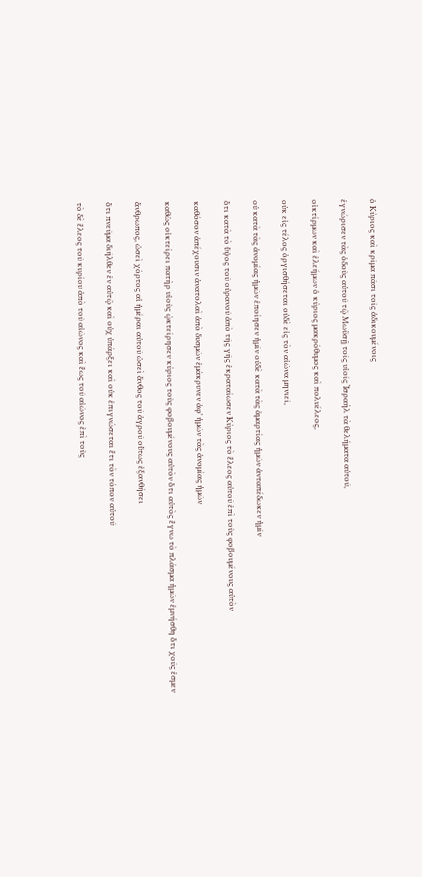ὁ Κύριος καὶ κρῖμα πᾶσι τοῖς ἀδικουμένοις

ἐγνώρισεν τὰς ὁδοὺς αὐτοῦ τῷ Μωϋσῇ τοῖς υἱοῖς Ἰσραὴλ τὰ θελήματα αὐτοῦ,

οἰκτίρμων καὶ ἐλεήμων ὁ κύριος μακρόθυμος καὶ πολυέλεος,

οὐκ εἰς τέλος ὀργισθήσεται οὐδὲ εἰς τὸν αἰῶνα μηνιεῖ,

οὐ κατὰ τὰς ἀνομίας ἡμῶν ἐποίησεν ἡμῖν οὐδὲ κατὰ τὰς ἁμαρτίας ἡμῶν ἀνταπέδωκεν ἡμῖν

ὅτι κατὰ τὸ ὕψος τοῦ οὐρανοῦ ἀπὸ τῆς γῆς ἐκραταίωσεν Κύριος τὸ ἔλεος αὐτοῦ ἐπὶ τοὺς φοβουμένους αὐτὸν

καθόσον ἀπέχουσιν ἀνατολαὶ ἀπὸ δυσμῶν ἐμάκρυνεν ἀφ’ ἡμῶν τὰς ἀνομίας ἡμῶν

καθὼς οἰκτείρει πατὴρ υἱοὺς ᾠκτείρησεν κύριος τοὺς φοβουμένους αὐτὸν ὅτι αὐτὸς ἔγνω τὸ πλάσμα ἡμῶν ἐμνήσθη ὅτι χοῦς ἐσμεν

ἄνθρωπος, ὡσεὶ χόρτος αἱ ἡμέραι αὐτοῦ ὡσεὶ ἄνθος τοῦ ἀγροῦ οὕτως ἐξανθήσει

ὅτι πνεῦμα διῆλθεν ἐν αὐτῷ καὶ οὐχ ὑπάρξει καὶ οὐκ ἐπιγνώσεται ἔτι τὸν τόπον αὐτοῦ

τὸ δὲ ἔλεος τοῦ κυρίου ἀπὸ τοῦ αἰῶνος καὶ ἕως τοῦ αἰῶνος ἐπὶ τοὺς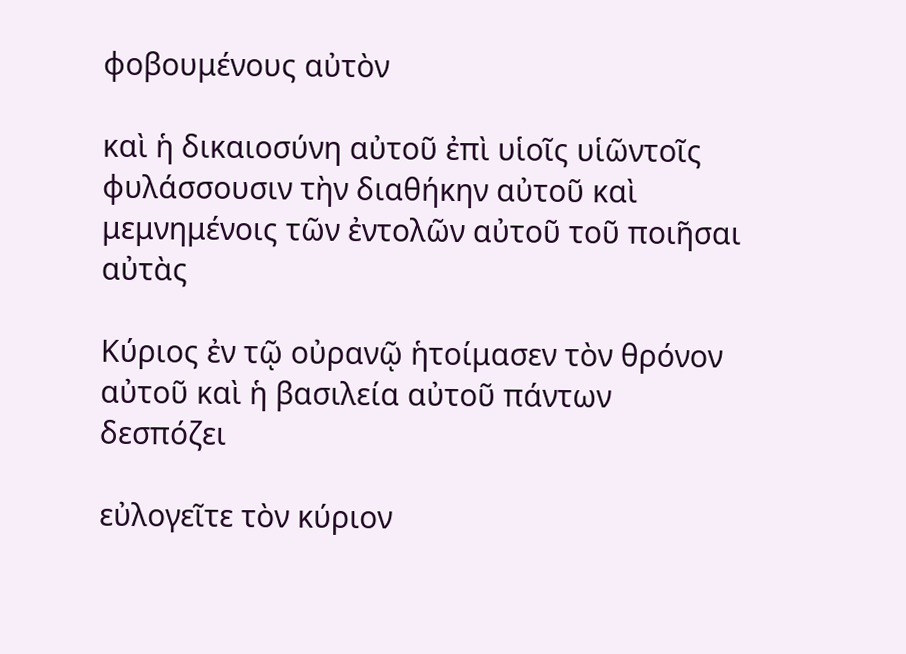φοβουμένους αὐτὸν

καὶ ἡ δικαιοσύνη αὐτοῦ ἐπὶ υἱοῖς υἱῶντοῖς φυλάσσουσιν τὴν διαθήκην αὐτοῦ καὶ μεμνημένοις τῶν ἐντολῶν αὐτοῦ τοῦ ποιῆσαι αὐτὰς

Κύριος ἐν τῷ οὐρανῷ ἡτοίμασεν τὸν θρόνον αὐτοῦ καὶ ἡ βασιλεία αὐτοῦ πάντων δεσπόζει

εὐλογεῖτε τὸν κύριον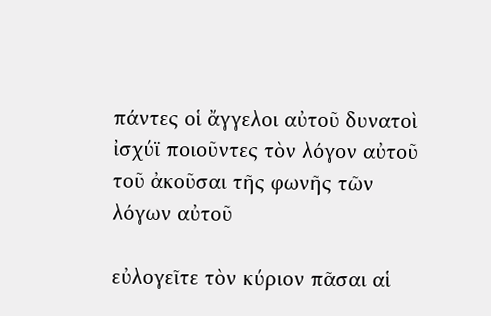πάντες οἱ ἄγγελοι αὐτοῦ δυνατοὶ ἰσχύϊ ποιοῦντες τὸν λόγον αὐτοῦ τοῦ ἀκοῦσαι τῆς φωνῆς τῶν λόγων αὐτοῦ

εὐλογεῖτε τὸν κύριον πᾶσαι αἱ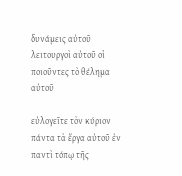δυνάμεις αὐτοῦ λειτουργοὶ αὐτοῦ οἱ ποιοῦντες τὸ θέλημα αὐτοῦ

εὐλογεῖτε τὸν κύριον πάντα τὰ ἔργα αὐτοῦ ἐν παντὶ τόπῳ τῆς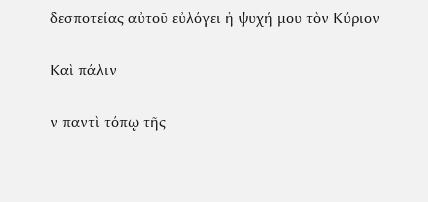δεσποτείας αὐτοῦ εὐλόγει ἡ ψυχή μου τὸν Κύριον

Καὶ πάλιν

ν παντὶ τόπῳ τῆς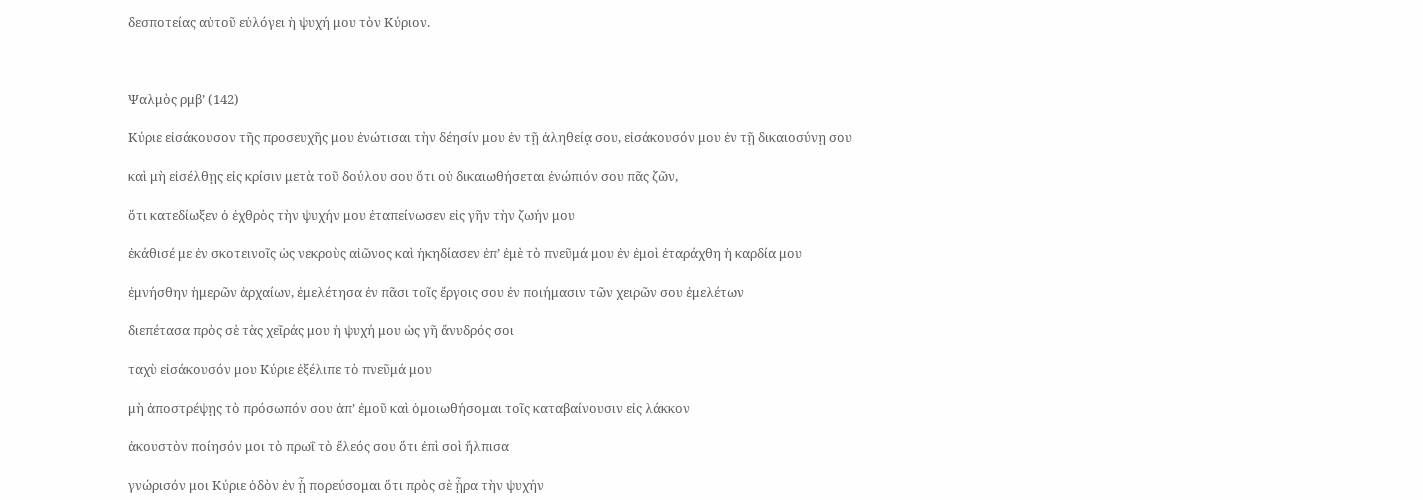δεσποτείας αὐτοῦ εὐλόγει ἡ ψυχή μου τὸν Κύριον.



Ψαλμὸς ρμβ’ (142)

Κύριε εἰσάκουσον τῆς προσευχῆς μου ἐνώτισαι τὴν δέησίν μου ἐν τῇ ἀληθείᾳ σου, εἰσάκουσόν μου ἐν τῇ δικαιοσύνῃ σου

καὶ μὴ εἰσέλθῃς εἰς κρίσιν μετὰ τοῦ δούλου σου ὅτι οὐ δικαιωθήσεται ἐνώπιόν σου πᾶς ζῶν,

ὅτι κατεδίωξεν ὁ ἐχθρὸς τὴν ψυχήν μου ἐταπείνωσεν εἰς γῆν τὴν ζωήν μου

ἐκάθισέ με ἐν σκοτεινοῖς ὡς νεκροὺς αἰῶνος καὶ ἠκηδίασεν ἐπ’ ἐμὲ τὸ πνεῦμά μου ἐν ἐμοὶ ἐταράχθη ἡ καρδία μου

ἐμνήσθην ἡμερῶν ἀρχαίων, ἐμελέτησα ἐν πᾶσι τοῖς ἔργοις σου ἐν ποιήμασιν τῶν χειρῶν σου ἐμελέτων

διεπέτασα πρὸς σὲ τὰς χεῖράς μου ἡ ψυχή μου ὡς γῆ ἄνυδρός σοι

ταχὺ εἰσάκουσόν μου Κύριε ἐξέλιπε τὸ πνεῦμά μου

μὴ ἀποστρέψῃς τὸ πρόσωπόν σου ἀπ’ ἐμοῦ καὶ ὁμοιωθήσομαι τοῖς καταβαίνουσιν εἰς λάκκον

ἀκουστὸν ποίησόν μοι τὸ πρωΐ τὸ ἔλεός σου ὅτι ἐπὶ σοὶ ἤλπισα

γνώρισόν μοι Κύριε ὁδὸν ἐν ᾗ πορεύσομαι ὅτι πρὸς σὲ ᾖρα τὴν ψυχήν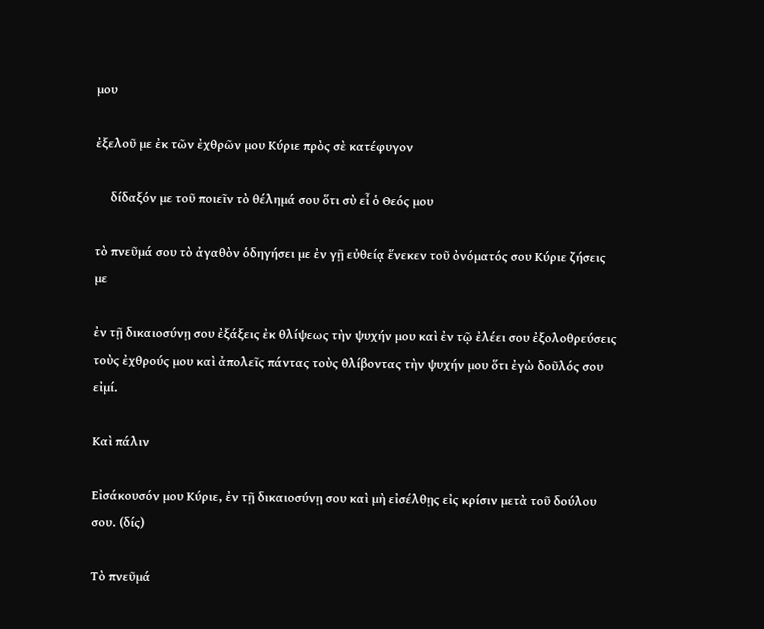μου

ἐξελοῦ με ἐκ τῶν ἐχθρῶν μου Κύριε πρὸς σὲ κατέφυγον

     δίδαξόν με τοῦ ποιεῖν τὸ θέλημά σου ὅτι σὺ εἶ ὁ Θεός μου

τὸ πνεῦμά σου τὸ ἀγαθὸν ὁδηγήσει με ἐν γῇ εὐθείᾳ ἕνεκεν τοῦ ὀνόματός σου Κύριε ζήσεις με

ἐν τῇ δικαιοσύνῃ σου ἐξάξεις ἐκ θλίψεως τὴν ψυχήν μου καὶ ἐν τῷ ἐλέει σου ἐξολοθρεύσεις τοὺς ἐχθρούς μου καὶ ἀπολεῖς πάντας τοὺς θλίβοντας τὴν ψυχήν μου ὅτι ἐγὼ δοῦλός σου εἰμί.

Καὶ πάλιν

Εἰσάκουσόν μου Κύριε, ἐν τῇ δικαιοσύνῃ σου καὶ μὴ εἰσέλθῃς εἰς κρίσιν μετὰ τοῦ δούλου σου. (δίς)

Τὸ πνεῦμά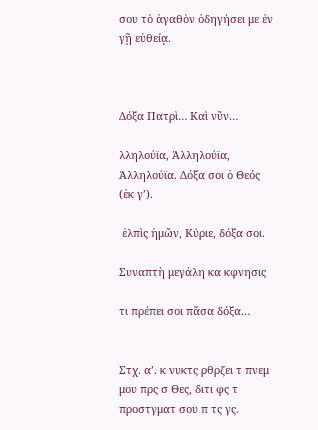σου τὸ ἀγαθὸν ὁδηγήσει με ἐν γῇ εὐθείᾳ.



Δόξα Πατρὶ… Καὶ νῦν…

λληλούϊα, Ἀλληλούϊα, Ἀλληλούϊα. Δόξα σοι ὁ Θεός (ἐκ γ’).

 ἐλπὶς ἡμῶν, Κύριε, δόξα σοι.

Συναπτὴ μεγάλη κα κφνησις

τι πρέπει σοι πᾶσα δόξα…


Στχ. α’. κ νυκτς ρθρζει τ πνεμ μου πρς σ Θες, διτι φς τ προστγματ σου π τς γς.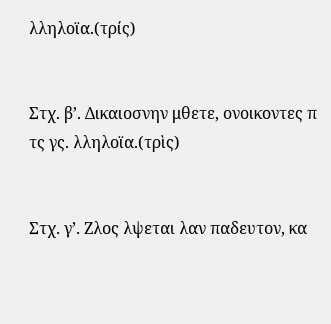λληλοϊα.(τρίς)


Στχ. β’. Δικαιοσνην μθετε, ονοικοντες π τς γς. λληλοϊα.(τρὶς)


Στχ. γ’. Ζλος λψεται λαν παδευτον, κα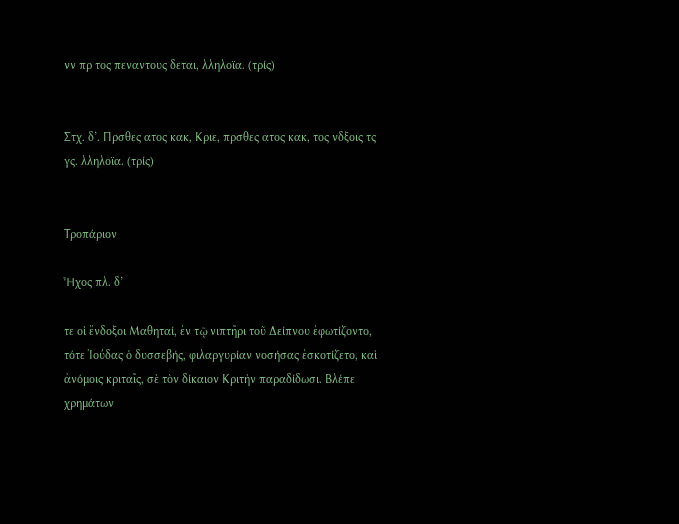νν πρ τος πεναντους δεται, λληλοϊα. (τρίς)


Στχ. δ’. Πρσθες ατος κακ, Κριε, πρσθες ατος κακ, τος νδξοις τς γς. λληλοϊα. (τρίς)


Τροπάριον

Ἦχος πλ. δ’

τε οἱ ἔνδοξοι Μαθηταί, ἐν τῷ νιπτῆρι τοῦ Δείπνου ἐφωτίζοντο, τότε Ἰούδας ὁ δυσσεβής, φιλαργυρίαν νοσήσας ἐσκοτίζετο, καὶ ἀνόμοις κριταῖς, σὲ τὸν δίκαιον Κριτὴν παραδίδωσι. Βλέπε χρημάτων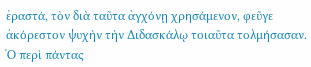ἐραστά, τὸν διὰ ταῦτα ἀγχόνῃ χρησάμενον, φεῦγε ἀκόρεστον ψυχὴν τὴν Διδασκάλῳ τοιαῦτα τολμήσασαν. Ὁ περὶ πάντας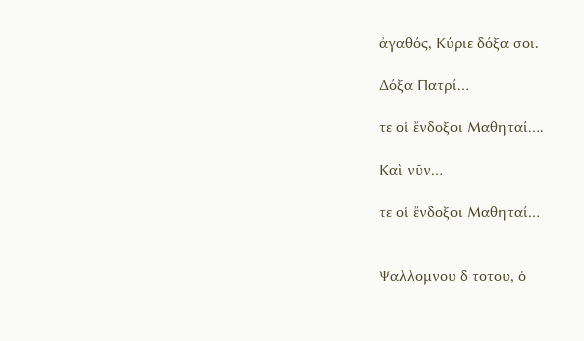ἀγαθός, Κύριε δόξα σοι.

Δόξα Πατρί…

τε οἱ ἔνδοξοι Μαθηταί….

Καὶ νῦν…

τε οἱ ἔνδοξοι Μαθηταί…


Ψαλλομνου δ τοτου, ὁ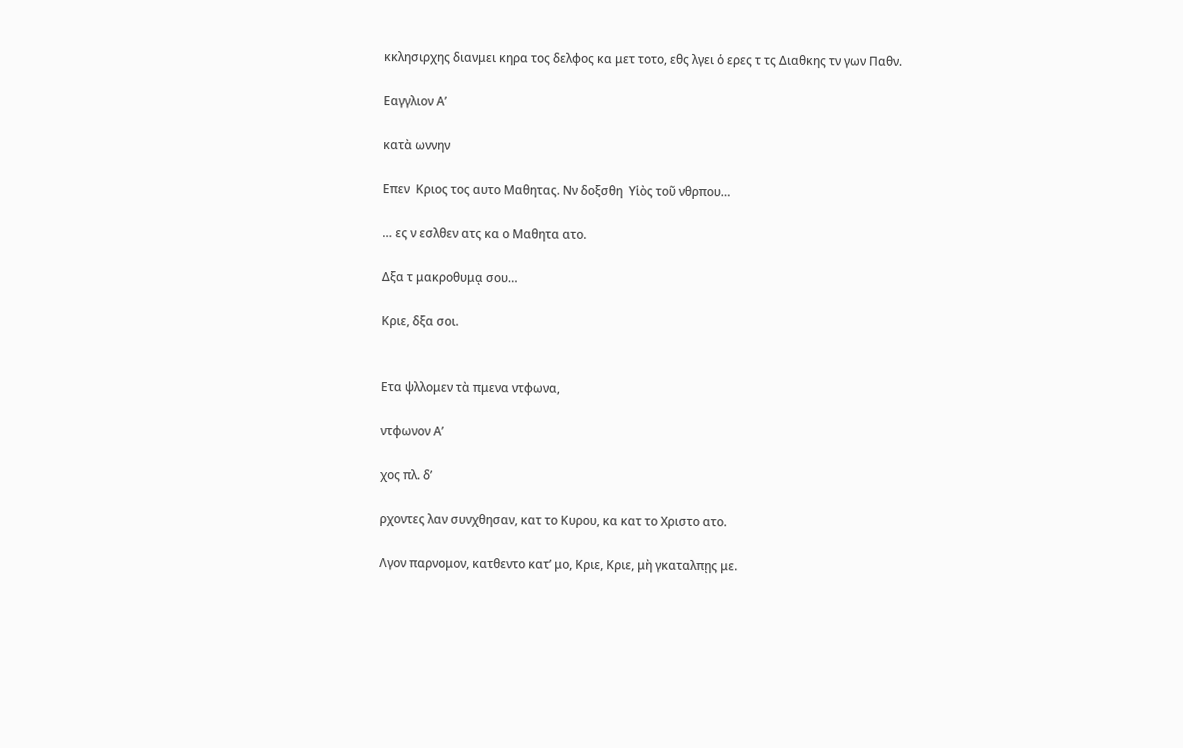κκλησιρχης διανμει κηρα τος δελφος κα μετ τοτο, εθς λγει ὁ ερες τ τς Διαθκης τν γων Παθν.

Εαγγλιον Α’

κατὰ ωννην

Επεν  Κριος τος αυτο Μαθητας. Νν δοξσθη  Υἱὸς τοῦ νθρπου…

… ες ν εσλθεν ατς κα ο Μαθητα ατο.

Δξα τ μακροθυμᾳ σου…

Κριε, δξα σοι.


Ετα ψλλομεν τὰ πμενα ντφωνα,

ντφωνον Α’

χος πλ. δ’

ρχοντες λαν συνχθησαν, κατ το Κυρου, κα κατ το Χριστο ατο.

Λγον παρνομον, κατθεντο κατ’ μο, Κριε, Κριε, μὴ γκαταλπῃς με.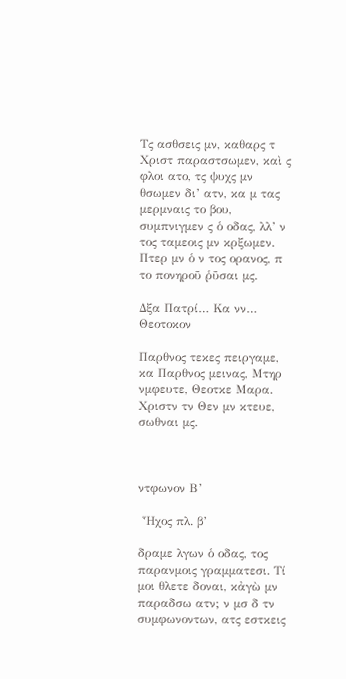Τς ασθσεις μν, καθαρς τ Χριστ παραστσωμεν, καὶ ς φλοι ατο, τς ψυχς μν θσωμεν δι’ ατν, κα μ τας μερμναις το βου, συμπνιγμεν ς ὁ οδας, λλ’ ν τος ταμεοις μν κρξωμεν. Πτερ μν ὁ ν τος ορανος, π το πονηροῦ ῥῦσαι μς.

Δξα Πατρί… Κα νν… Θεοτοκον

Παρθνος τεκες πειργαμε, κα Παρθνος μεινας, Μτηρ νμφευτε, Θεοτκε Μαρα. Χριστν τν Θεν μν κτευε, σωθναι μς.



ντφωνον Β’

 Ἦχος πλ. β’

δραμε λγων ὁ οδας, τος παρανμοις γραμματεσι. Τί μοι θλετε δοναι, κἀγὼ μν παραδσω ατν; ν μσ δ τν συμφωνοντων, ατς εστκεις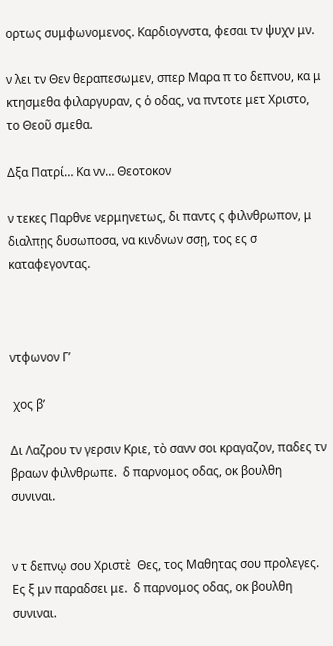ορτως συμφωνομενος. Καρδιογνστα, φεσαι τν ψυχν μν.

ν λει τν Θεν θεραπεσωμεν, σπερ Μαρα π το δεπνου, κα μ κτησμεθα φιλαργυραν, ς ὁ οδας, να πντοτε μετ Χριστο, το Θεοῦ σμεθα.

Δξα Πατρί… Κα νν… Θεοτοκον

ν τεκες Παρθνε νερμηνετως, δι παντς ς φιλνθρωπον, μ διαλπῃς δυσωποσα, να κινδνων σσῃ, τος ες σ καταφεγοντας.



ντφωνον Γ’

 χος β’

Δι Λαζρου τν γερσιν Κριε, τὸ σανν σοι κραγαζον, παδες τν βραων φιλνθρωπε.  δ παρνομος οδας, οκ βουλθη συνιναι.


ν τ δεπνῳ σου Χριστὲ  Θες, τος Μαθητας σου προλεγες. Ες ξ μν παραδσει με.  δ παρνομος οδας, οκ βουλθη συνιναι.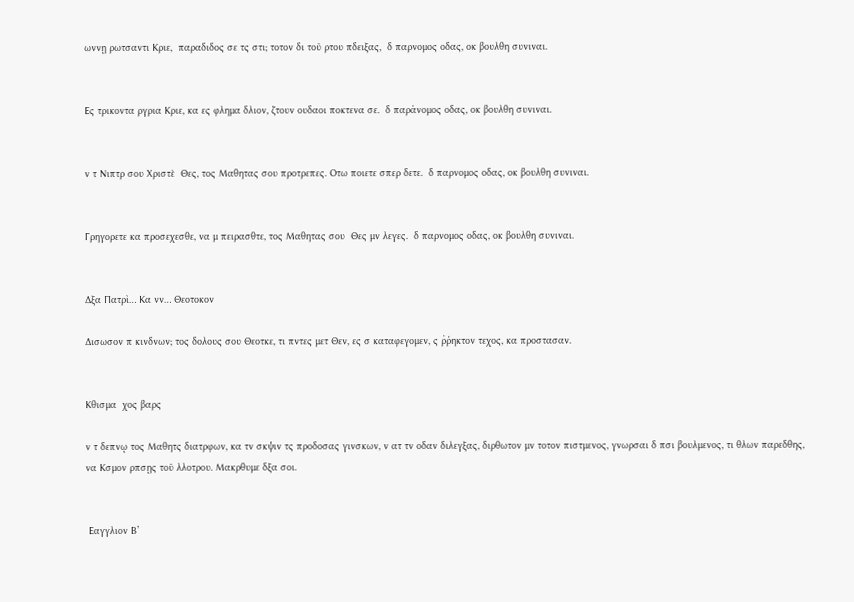ωννῃ ρωτσαντι Κριε,  παραδιδος σε τς στι; τοτον δι τοῦ ρτου πδειξας,  δ παρνομος οδας, οκ βουλθη συνιναι.


Ες τρικοντα ργρια Κριε, κα ες φλημα δλιον, ζτουν ουδαοι ποκτενα σε.  δ παράνομος οδας, οκ βουλθη συνιναι.


ν τ Νιπτρ σου Χριστὲ  Θες, τος Μαθητας σου προτρεπες. Οτω ποιετε σπερ δετε.  δ παρνομος οδας, οκ βουλθη συνιναι.


Γρηγορετε κα προσεχεσθε, να μ πειρασθτε, τος Μαθητας σου  Θες μν λεγες.  δ παρνομος οδας, οκ βουλθη συνιναι.


Δξα Πατρὶ… Κα νν… Θεοτοκον

Δισωσον π κινδνων; τος δολους σου Θεοτκε, τι πντες μετ Θεν, ες σ καταφεγομεν, ς ῤῥηκτον τεχος, κα προστασαν.


Κθισμα  χος βαρς

ν τ δεπνῳ τος Μαθητς διατρφων, κα τν σκψιν τς προδοσας γινσκων, ν ατ τν οδαν διλεγξας, διρθωτον μν τοτον πιστμενος, γνωρσαι δ πσι βουλμενος, τι θλων παρεδθης, να Κσμον ρπσῃς τοῦ λλοτρου. Μακρθυμε δξα σοι.


 Εαγγλιον Β’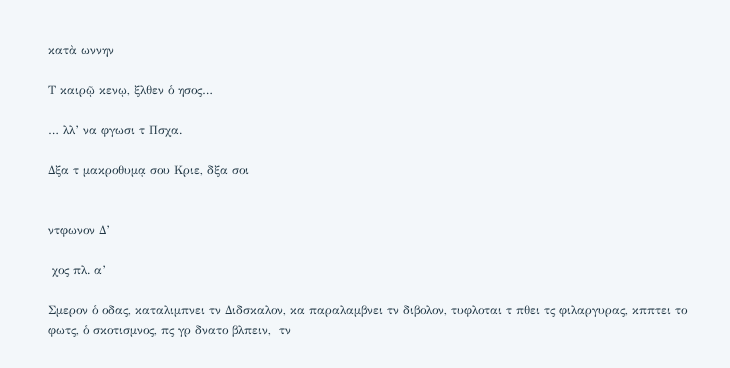κατὰ ωννην

Τ καιρῷ κενῳ, ξλθεν ὁ ησος…

… λλ’ να φγωσι τ Πσχα.

Δξα τ μακροθυμᾳ σου Κριε, δξα σοι


ντφωνον Δ’

 χος πλ. α’

Σμερον ὁ οδας, καταλιμπνει τν Διδσκαλον, κα παραλαμβνει τν διβολον, τυφλοται τ πθει τς φιλαργυρας, κππτει το φωτς, ὁ σκοτισμνος, πς γρ δνατο βλπειν,  τν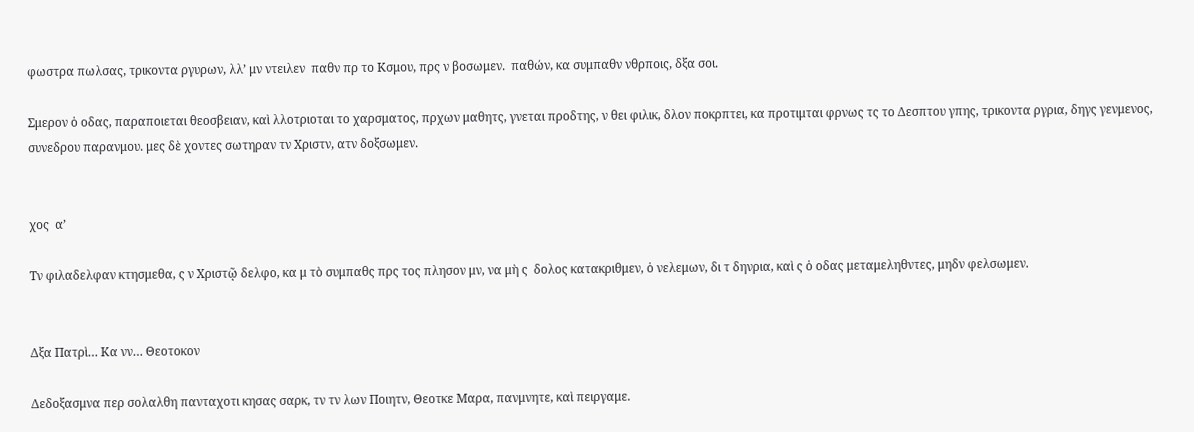φωστρα πωλσας, τρικοντα ργυρων, λλ’ μν ντειλεν  παθν πρ το Κσμου, πρς ν βοσωμεν.  παθών, κα συμπαθν νθρποις, δξα σοι.

Σμερον ὁ οδας, παραποιεται θεοσβειαν, καὶ λλοτριοται το χαρσματος, πρχων μαθητς, γνεται προδτης, ν θει φιλικ, δλον ποκρπτει, κα προτιμται φρνως τς το Δεσπτου γπης, τρικοντα ργρια, δηγς γενμενος, συνεδρου παρανμου. μες δὲ χοντες σωτηραν τν Χριστν, ατν δοξσωμεν.


χος  α’

Τν φιλαδελφαν κτησμεθα, ς ν Χριστῷ δελφο, κα μ τὸ συμπαθς πρς τος πλησον μν, να μὴ ς  δολος κατακριθμεν, ὁ νελεμων, δι τ δηνρια, καὶ ς ὁ οδας μεταμεληθντες, μηδν φελσωμεν.


Δξα Πατρὶ… Κα νν… Θεοτοκον

Δεδοξασμνα περ σολαλθη πανταχοτι κησας σαρκ, τν τν λων Ποιητν, Θεοτκε Μαρα, πανμνητε, καὶ πειργαμε.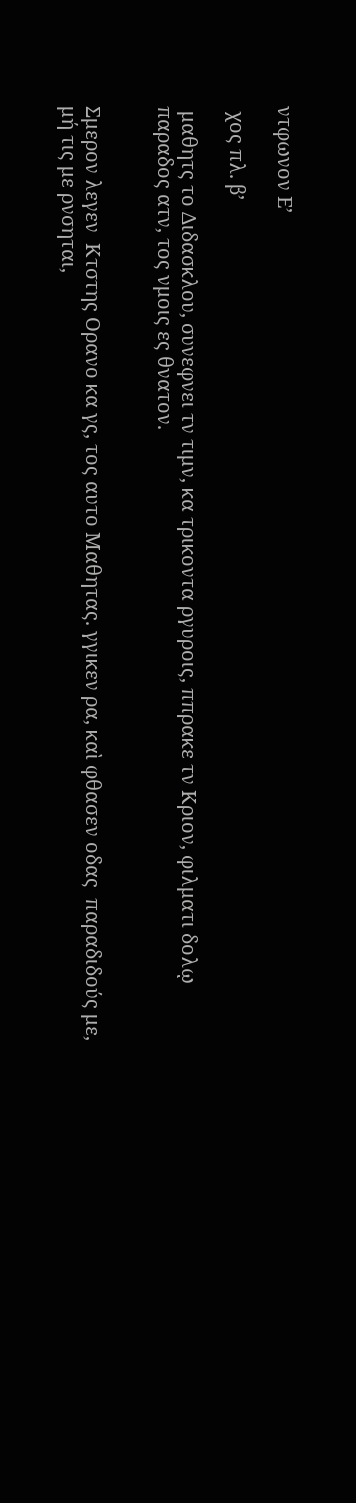ντφωνον Ε’

 χος πλ. β’

 μαθητς το Διδασκλου, συνεφνει τν τιμν, κα τρικοντα ργυροις, ππρακε τν Κριον, φιλματι δολῳ παραδος ατν, τος νμοις ες θνατον.


Σμερον λεγεν  Κτστης Ορανο κα γς, τος αυτο Μαθητας. γγικεν ρα, καὶ φθασεν οδας  παραδιδούς με, μή τις με ρνσηται,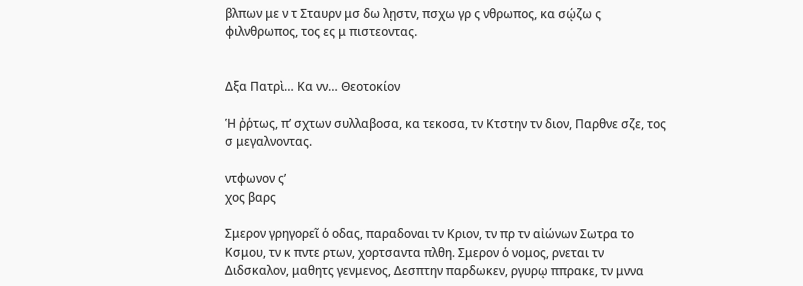βλπων με ν τ Σταυρν μσ δω λῃστν, πσχω γρ ς νθρωπος, κα σῴζω ς φιλνθρωπος, τος ες μ πιστεοντας.


Δξα Πατρὶ… Κα νν… Θεοτοκίον

Ἡ ῤῥτως, π’ σχτων συλλαβοσα, κα τεκοσα, τν Κτστην τν διον, Παρθνε σζε, τος σ μεγαλνοντας.

ντφωνον ς’
χος βαρς

Σμερον γρηγορεῖ ὁ οδας, παραδοναι τν Κριον, τν πρ τν αἰώνων Σωτρα το Κσμου, τν κ πντε ρτων, χορτσαντα πλθη. Σμερον ὁ νομος, ρνεται τν Διδσκαλον, μαθητς γενμενος, Δεσπτην παρδωκεν, ργυρῳ ππρακε, τν μννα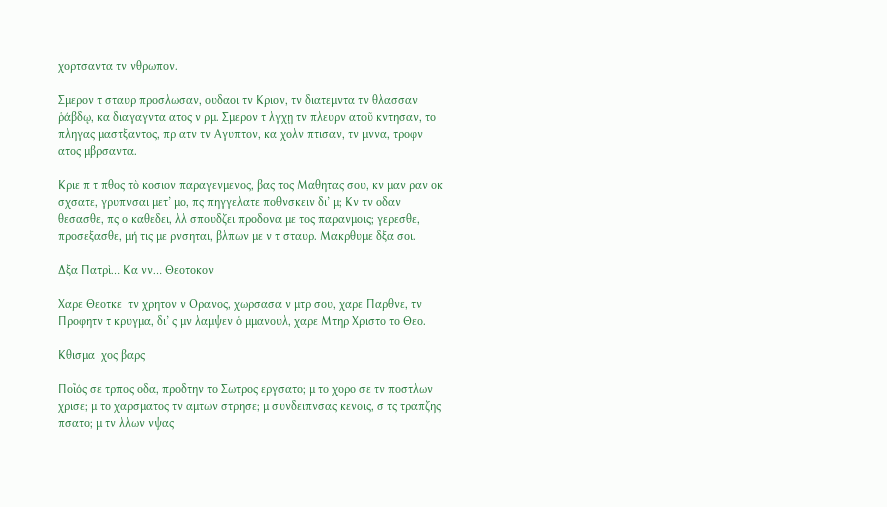χορτσαντα τν νθρωπον.

Σμερον τ σταυρ προσλωσαν, ουδαοι τν Κριον, τν διατεμντα τν θλασσαν ῥάβδῳ, κα διαγαγντα ατος ν ρμ. Σμερον τ λγχῃ τν πλευρν ατοῦ κντησαν, το πληγας μαστξαντος, πρ ατν τν Αγυπτον, κα χολν πτισαν, τν μννα, τροφν ατος μβρσαντα.

Κριε π τ πθος τὸ κοσιον παραγενμενος, βας τος Μαθητας σου, κν μαν ραν οκ σχσατε, γρυπνσαι μετ’ μο, πς πηγγελατε ποθνσκειν δι’ μ; Κν τν οδαν θεσασθε, πς ο καθεδει, λλ σπουδζει προδονα με τος παρανμοις; γερεσθε, προσεξασθε, μή τις με ρνσηται, βλπων με ν τ σταυρ. Μακρθυμε δξα σοι.

Δξα Πατρὶ… Κα νν… Θεοτοκον

Χαρε Θεοτκε  τν χρητον ν Ορανος, χωρσασα ν μτρ σου, χαρε Παρθνε, τν Προφητν τ κρυγμα, δι’ ς μν λαμψεν ὁ μμανουλ, χαρε Μτηρ Χριστο το Θεο.

Κθισμα  χος βαρς

Ποῖός σε τρπος οδα, προδτην το Σωτρος εργσατο; μ το χορο σε τν ποστλων χρισε; μ το χαρσματος τν αμτων στρησε; μ συνδειπνσας κενοις, σ τς τραπζης πσατο; μ τν λλων νψας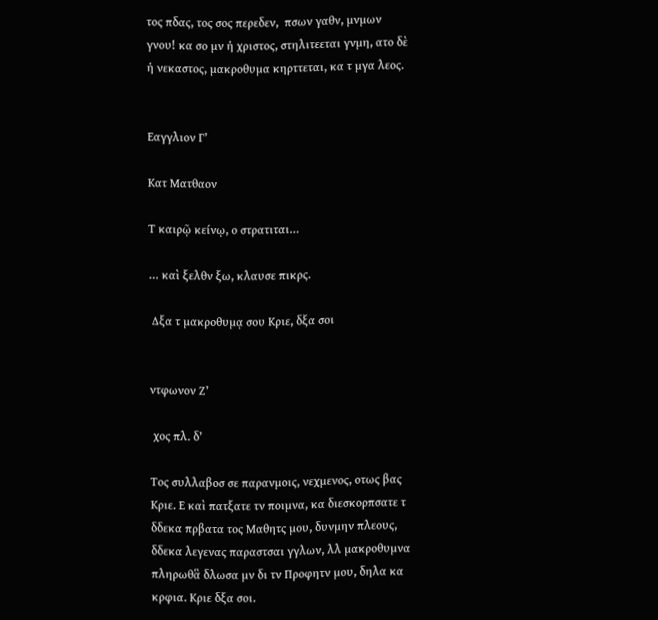τος πδας, τος σος περεδεν,  πσων γαθν, μνμων γνου! κα σο μν ἡ χριστος, στηλιτεεται γνμη, ατο δὲ ἡ νεκαστος, μακροθυμα κηρττεται, κα τ μγα λεος.


Εαγγλιον Γ’

Κατ Ματθαον

Τ καιρῷ κείνῳ, ο στρατιται…

… καὶ ξελθν ξω, κλαυσε πικρς.

 Δξα τ μακροθυμᾳ σου Κριε, δξα σοι


ντφωνον Ζ’

 χος πλ. δ’

Τος συλλαβοσ σε παρανμοις, νεχμενος, οτως βας Κριε. Ε καὶ πατξατε τν ποιμνα, κα διεσκορπσατε τ δδεκα πρβατα τος Μαθητς μου, δυνμην πλεους,  δδεκα λεγενας παραστσαι γγλων, λλ μακροθυμνα πληρωθἃ δλωσα μν δι τν Προφητν μου, δηλα κα κρφια. Κριε δξα σοι.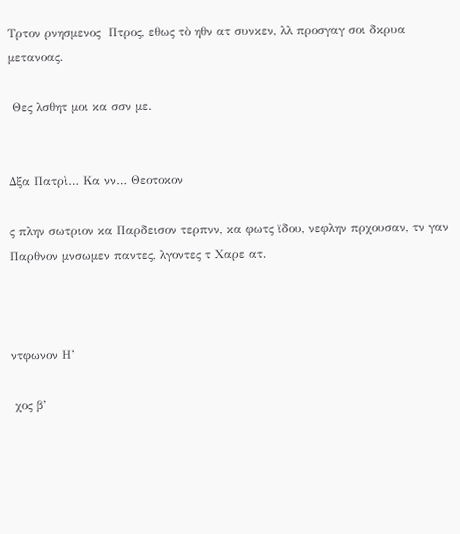Τρτον ρνησμενος  Πτρος, εθως τὸ ηθν ατ συνκεν, λλ προσγαγ σοι δκρυα μετανοας.

 Θες λσθητ μοι κα σσν με.


Δξα Πατρὶ… Κα νν… Θεοτοκον

ς πλην σωτριον κα Παρδεισον τερπνν, κα φωτς ϊδου, νεφλην πρχουσαν, τν γαν Παρθνον μνσωμεν παντες, λγοντες τ Χαρε ατ.



ντφωνον Η’

 χος β’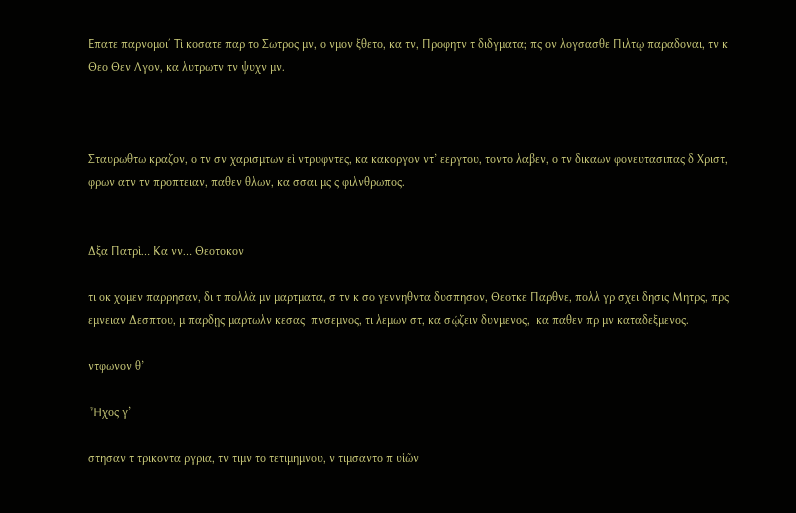Επατε παρνομοι΄ Τὶ κοσατε παρ το Σωτρος μν, ο νμον ξθετο, κα τν, Προφητν τ διδγματα; πς ον λογσασθε Πιλτῳ παραδοναι, τν κ Θεο Θεν Λγον, κα λυτρωτν τν ψυχν μν.



Σταυρωθτω κραζον, ο τν σν χαρισμτων εὶ ντρυφντες, κα κακοργον ντ’ εεργτου, τοντο λαβεν, ο τν δικαων φονευτασιπας δ Χριστ, φρων ατν τν προπτειαν, παθεν θλων, κα σσαι μς ς φιλνθρωπος.


Δξα Πατρὶ… Κα νν… Θεοτοκον

τι οκ χομεν παρρησαν, δι τ πολλὰ μν μαρτματα, σ τν κ σο γεννηθντα δυσπησον, Θεοτκε Παρθνε, πολλ γρ σχει δησις Μητρς, πρς εμνειαν Δεσπτου, μ παρδῃς μαρτωλν κεσας  πνσεμνος, τι λεμων στ, κα σῴζειν δυνμενος,  κα παθεν πρ μν καταδεξμενος.

ντφωνον θ’

 Ἦχος γ’

στησαν τ τρικοντα ργρια, τν τιμν το τετιμημνου, ν τιμσαντο π υἱῶν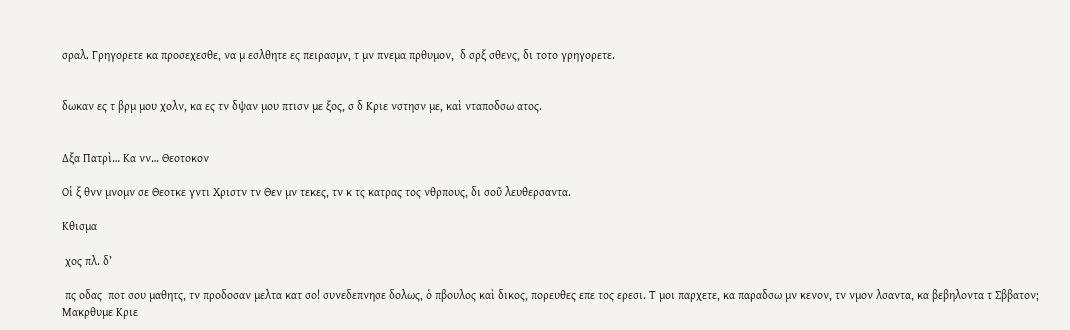σραλ. Γρηγορετε κα προσεχεσθε, να μ εσλθητε ες πειρασμν, τ μν πνεμα πρθυμον,  δ σρξ σθενς, δι τοτο γρηγορετε.


δωκαν ες τ βρμ μου χολν, κα ες τν δψαν μου πτισν με ξος, σ δ Κριε νστησν με, καὶ νταποδσω ατος.


Δξα Πατρὶ… Κα νν… Θεοτοκον

Οἱ ξ θνν μνομν σε Θεοτκε γντι Χριστν τν Θεν μν τεκες, τν κ τς κατρας τος νθρπους, δι σοῦ λευθερσαντα.

Κθισμα

 χος πλ. δ’

 πς οδας  ποτ σου μαθητς, τν προδοσαν μελτα κατ σο! συνεδεπνησε δολως, ὁ πβουλος καὶ δικος, πορευθες επε τος ερεσι. Τ μοι παρχετε, κα παραδσω μν κενον, τν νμον λσαντα, κα βεβηλοντα τ Σββατον; Μακρθυμε Κριε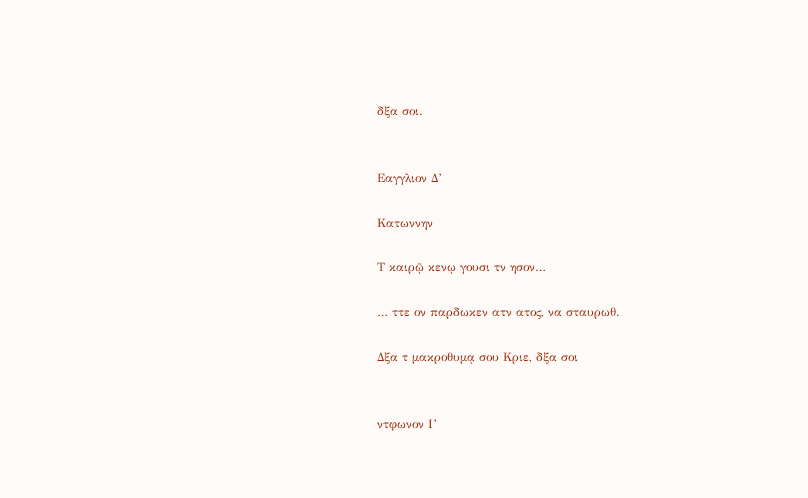δξα σοι.


Εαγγλιον Δ’

Κατωννην

Τ καιρῷ κενῳ γουσι τν ησον…

… ττε ον παρδωκεν ατν ατος, να σταυρωθ.

Δξα τ μακροθυμᾳ σου Κριε, δξα σοι


ντφωνον Ι’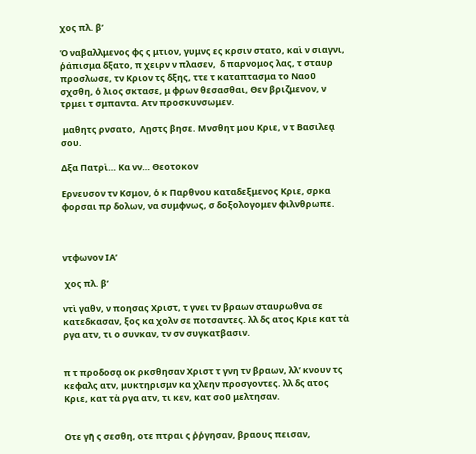χος πλ. β’

Ὁ ναβαλλμενος φς ς μτιον, γυμνς ες κρσιν στατο, καὶ ν σιαγνι, ῥάπισμα δξατο, π χειρν ν πλασεν,  δ παρνομος λας, τ σταυρ προσλωσε, τν Κριον τς δξης, ττε τ καταπτασμα το Ναοῦ σχσθη, ὁ λιος σκτασε, μ φρων θεσασθαι, Θεν βριζμενον, ν τρμει τ σμπαντα. Ατν προσκυνσωμεν.

 μαθητς ρνσατο,  Λῃστς βησε. Μνσθητ μου Κριε, ν τ Βασιλεᾳ σου.

Δξα Πατρὶ… Κα νν… Θεοτοκον

Ερνευσον τν Κσμον, ὁ κ Παρθνου καταδεξμενος Κριε, σρκα φορσαι πρ δολων, να συμφνως, σ δοξολογομεν φιλνθρωπε.



ντφωνον ΙΑ’

 χος πλ. β’

ντὶ γαθν, ν ποησας Χριστ, τ γνει τν βραων σταυρωθνα σε κατεδκασαν, ξος κα χολν σε ποτσαντες. λλ δς ατος Κριε κατ τὰ ργα ατν, τι ο συνκαν, τν σν συγκατβασιν.


π τ προδοσᾳ οκ ρκσθησαν Χριστ τ γνη τν βραων, λλ’ κνουν τς κεφαλς ατν, μυκτηρισμν κα χλεην προσγοντες. λλ δς ατος Κριε, κατ τὰ ργα ατν, τι κεν, κατ σοῦ μελτησαν.


Οτε γῆ ς σεσθη, οτε πτραι ς ῤῥγησαν, βραους πεισαν,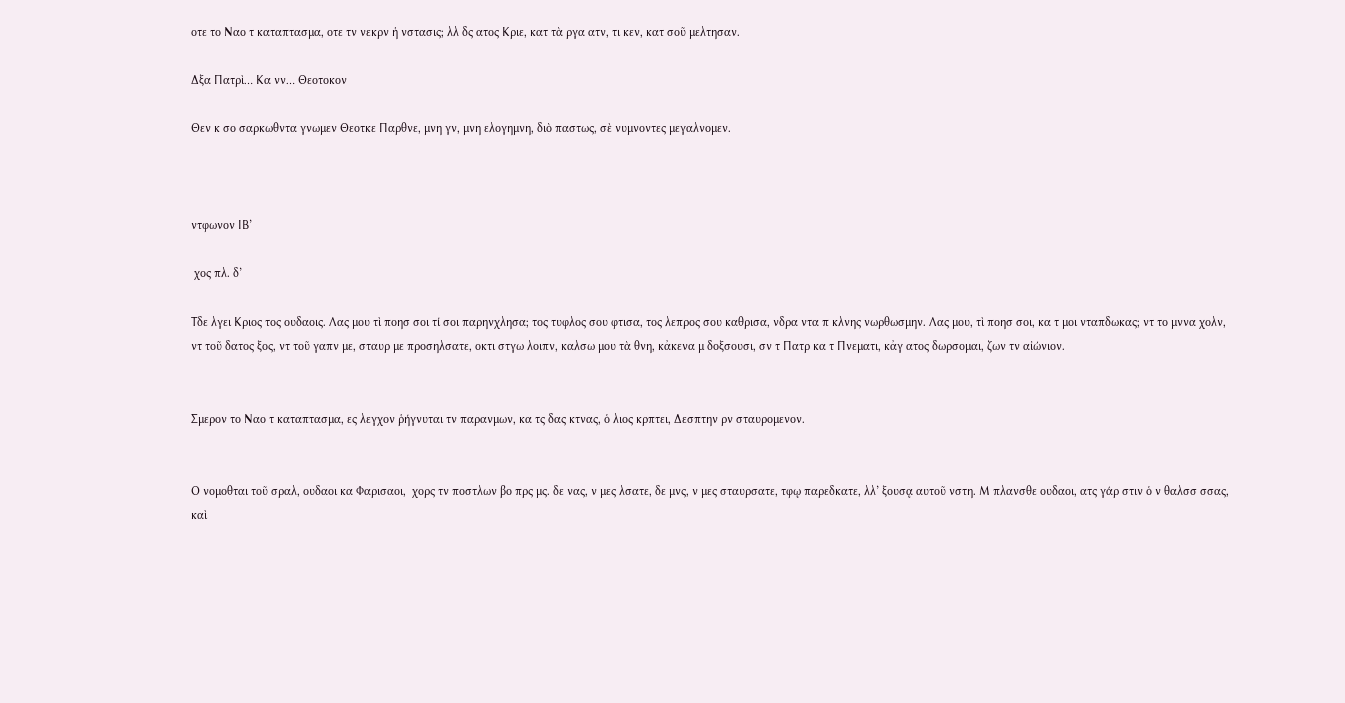οτε το Ναο τ καταπτασμα, οτε τν νεκρν ἡ νστασις; λλ δς ατος Κριε, κατ τὰ ργα ατν, τι κεν, κατ σοῦ μελτησαν.

Δξα Πατρὶ… Κα νν… Θεοτοκον

Θεν κ σο σαρκωθντα γνωμεν Θεοτκε Παρθνε, μνη γν, μνη ελογημνη, διὸ παστως, σὲ νυμνοντες μεγαλνομεν.



ντφωνον ΙΒ’

 χος πλ. δ’

Τδε λγει Κριος τος ουδαοις. Λας μου τὶ ποησ σοι τί σοι παρηνχλησα; τος τυφλος σου φτισα, τος λεπρος σου καθρισα, νδρα ντα π κλνης νωρθωσμην. Λας μου, τὶ ποησ σοι, κα τ μοι νταπδωκας; ντ το μννα χολν, ντ τοῦ δατος ξος, ντ τοῦ γαπν με, σταυρ με προσηλσατε, οκτι στγω λοιπν, καλσω μου τὰ θνη, κἀκενα μ δοξσουσι, σν τ Πατρ κα τ Πνεματι, κἀγ ατος δωρσομαι, ζων τν αἰώνιον.


Σμερον το Ναο τ καταπτασμα, ες λεγχον ῥήγνυται τν παρανμων, κα τς δας κτνας, ὁ λιος κρπτει, Δεσπτην ρν σταυρομενον.


Ο νομοθται τοῦ σραλ, ουδαοι κα Φαρισαοι,  χορς τν ποστλων βο πρς μς. δε νας, ν μες λσατε, δε μνς, ν μες σταυρσατε, τφῳ παρεδκατε, λλ’ ξουσᾳ αυτοῦ νστη. Μ πλανσθε ουδαοι, ατς γάρ στιν ὁ ν θαλσσ σσας, καὶ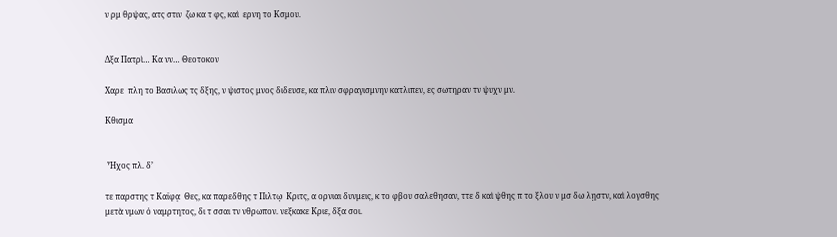ν ρμ θρψας, ατς στιν  ζω κα τ φς, καὶ  ερνη το Κσμου.


Δξα Πατρὶ… Κα νν… Θεοτοκον

Χαρε  πλη το Βασιλως τς δξης, ν ψιστος μνος διδευσε, κα πλιν σφραγισμνην κατλιπεν, ες σωτηραν τν ψυχν μν.

Κθισμα


 Ἦχος πλ. δ’

τε παρστης τ Καϊφᾳ  Θες, κα παρεδθης τ Πιλτῳ  Κριτς, α ορνιαι δυνμεις, κ το φβου σαλεθησαν, ττε δ καὶ ψθης π το ξλου ν μσ δω λῃστν, καὶ λογσθης μετὰ νμων ὁ ναμρτητος, δι τ σσαι τν νθρωπον. νεξκακε Κριε, δξα σοι.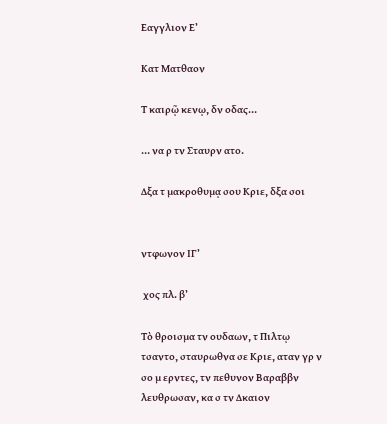Εαγγλιον Ε’

Κατ Ματθαον

Τ καιρῷ κενῳ, δν οδας…

… να ρ τν Σταυρν ατο.

Δξα τ μακροθυμᾳ σου Κριε, δξα σοι


ντφωνον ΙΓ’

 χος πλ. β’

Τὸ θροισμα τν ουδαων, τ Πιλτῳ τσαντο, σταυρωθνα σε Κριε, αταν γρ ν σο μ ερντες, τν πεθυνον Βαραββν λευθρωσαν, κα σ τν Δκαιον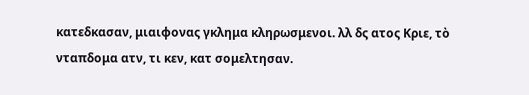κατεδκασαν, μιαιφονας γκλημα κληρωσμενοι. λλ δς ατος Κριε, τὸ νταπδομα ατν, τι κεν, κατ σομελτησαν.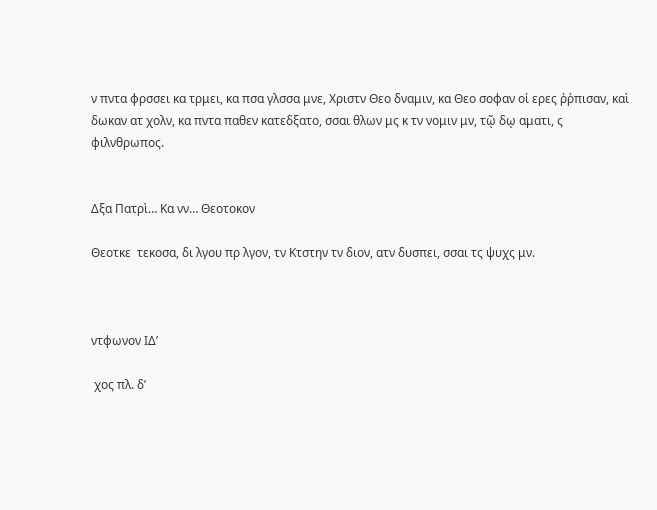ν πντα φρσσει κα τρμει, κα πσα γλσσα μνε, Χριστν Θεο δναμιν, κα Θεο σοφαν οἱ ερες ῤῥπισαν, καὶ δωκαν ατ χολν, κα πντα παθεν κατεδξατο, σσαι θλων μς κ τν νομιν μν, τῷ δῳ αματι, ς φιλνθρωπος.


Δξα Πατρὶ… Κα νν… Θεοτοκον

Θεοτκε  τεκοσα, δι λγου πρ λγον, τν Κτστην τν διον, ατν δυσπει, σσαι τς ψυχς μν.



ντφωνον ΙΔ’

 χος πλ. δ’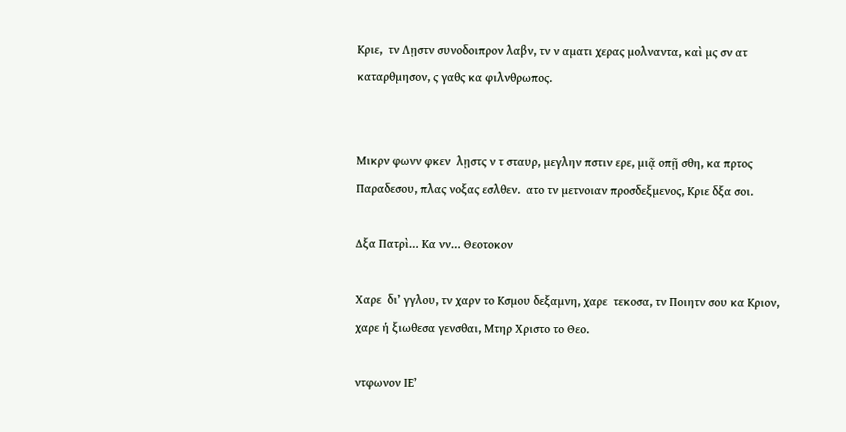Κριε,  τν Λῃστν συνοδοιπρον λαβν, τν ν αματι χερας μολναντα, καὶ μς σν ατ καταρθμησον, ς γαθς κα φιλνθρωπος.


Μικρν φωνν φκεν  λῃστς ν τ σταυρ, μεγλην πστιν ερε, μιᾷ οπῇ σθη, κα πρτος Παραδεσου, πλας νοξας εσλθεν.  ατο τν μετνοιαν προσδεξμενος, Κριε δξα σοι.

Δξα Πατρὶ… Κα νν… Θεοτοκον

Χαρε  δι’ γγλου, τν χαρν το Κσμου δεξαμνη, χαρε  τεκοσα, τν Ποιητν σου κα Κριον, χαρε ἡ ξιωθεσα γενσθαι, Μτηρ Χριστο το Θεο.

ντφωνον ΙΕ’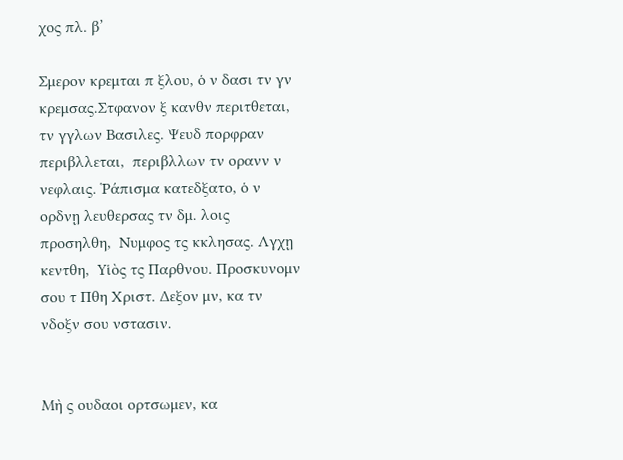χος πλ. β’

Σμερον κρεμται π ξλου, ὁ ν δασι τν γν κρεμσας.Στφανον ξ κανθν περιτθεται,  τν γγλων Βασιλες. Ψευδ πορφραν περιβλλεται,  περιβλλων τν ορανν ν νεφλαις. Ῥάπισμα κατεδξατο, ὁ ν ορδνῃ λευθερσας τν δμ. λοις προσηλθη,  Νυμφος τς κκλησας. Λγχῃ κεντθη,  Υἱὸς τς Παρθνου. Προσκυνομν σου τ Πθη Χριστ. Δεξον μν, κα τν νδοξν σου νστασιν.


Μὴ ς ουδαοι ορτσωμεν, κα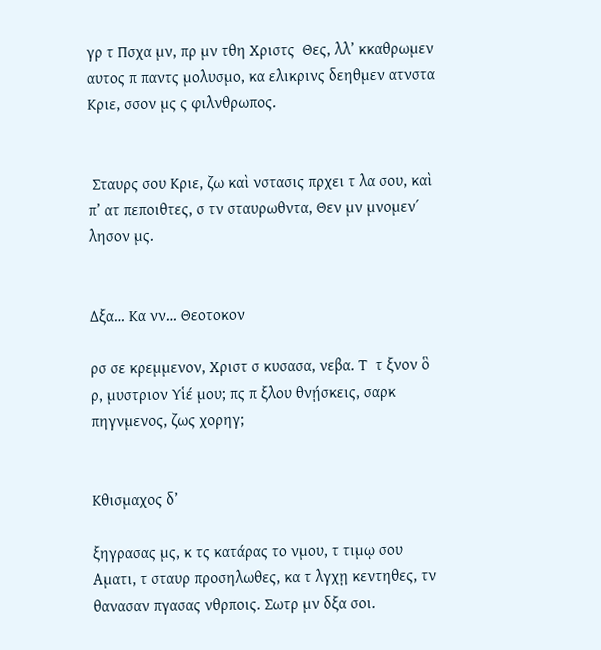γρ τ Πσχα μν, πρ μν τθη Χριστς  Θες, λλ’ κκαθρωμεν αυτος π παντς μολυσμο, κα ελικρινς δεηθμεν ατνστα Κριε, σσον μς ς φιλνθρωπος.


 Σταυρς σου Κριε, ζω καὶ νστασις πρχει τ λα σου, καὶ π’ ατ πεποιθτες, σ τν σταυρωθντα, Θεν μν μνομεν΄ λησον μς.


Δξα… Κα νν… Θεοτοκον

ρσ σε κρεμμενον, Χριστ σ κυσασα, νεβα. Τ  τ ξνον ὃ ρ, μυστριον Υἱέ μου; πς π ξλου θνῄσκεις, σαρκ πηγνμενος, ζως χορηγ;


Κθισμαχος δ’

ξηγρασας μς, κ τς κατάρας το νμου, τ τιμῳ σου Αματι, τ σταυρ προσηλωθες, κα τ λγχῃ κεντηθες, τν θανασαν πγασας νθρποις. Σωτρ μν δξα σοι.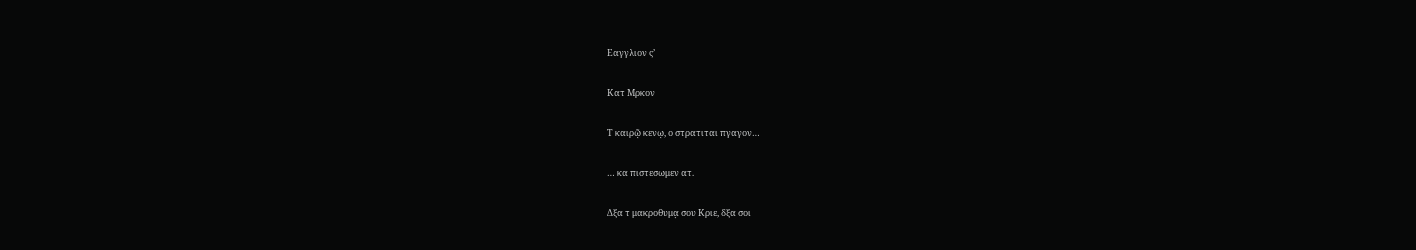Εαγγλιον ς’

Κατ Μρκον

Τ καιρῷ κενῳ, ο στρατιται πγαγον…

… κα πιστεσωμεν ατ.

Δξα τ μακροθυμᾳ σου Κριε, δξα σοι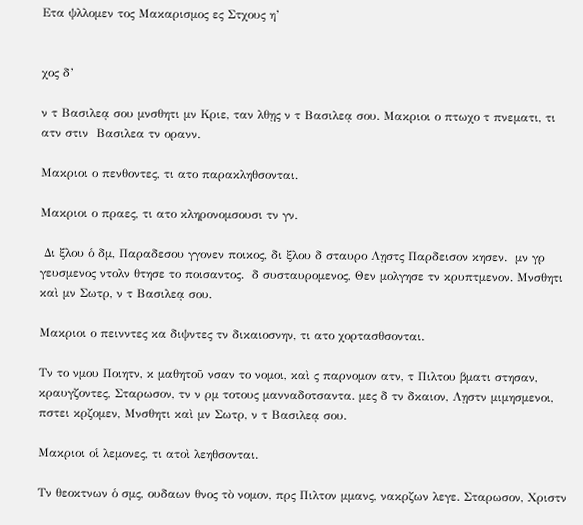Ετα ψλλομεν τος Μακαρισμος ες Στχους η’


χος δ’

ν τ Βασιλεᾳ σου μνσθητι μν Κριε, ταν λθῃς ν τ Βασιλεᾳ σου. Μακριοι ο πτωχο τ πνεματι, τι ατν στιν  Βασιλεα τν ορανν.

Μακριοι ο πενθοντες, τι ατο παρακληθσονται.

Μακριοι ο πραες, τι ατο κληρονομσουσι τν γν.

 Δι ξλου ὁ δμ, Παραδεσου γγονεν ποικος, δι ξλου δ σταυρο Λῃστς Παρδεισον κησεν.  μν γρ γευσμενος ντολν θτησε το ποισαντος.  δ συσταυρομενος, Θεν μολγησε τν κρυπτμενον. Μνσθητι καὶ μν Σωτρ, ν τ Βασιλεᾳ σου.

Μακριοι ο πεινντες κα διψντες τν δικαιοσνην, τι ατο χορτασθσονται.

Τν το νμου Ποιητν, κ μαθητοῦ νσαν το νομοι, καὶ ς παρνομον ατν, τ Πιλτου βματι στησαν, κραυγζοντες, Σταρωσον, τν ν ρμ τοτους μανναδοτσαντα. μες δ τν δκαιον, Λῃστν μιμησμενοι, πστει κρζομεν, Μνσθητι καὶ μν Σωτρ, ν τ Βασιλεᾳ σου.

Μακριοι οἱ λεμονες, τι ατοὶ λεηθσονται.

Τν θεοκτνων ὁ σμς, ουδαων θνος τὸ νομον, πρς Πιλτον μμανς, νακρζων λεγε. Σταρωσον, Χριστν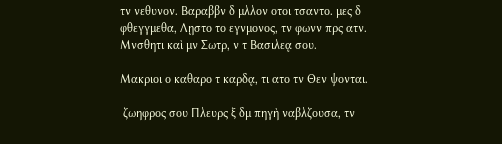τν νεθυνον. Βαραββν δ μλλον οτοι τσαντο. μες δ φθεγγμεθα, Λῃστο το εγνμονος, τν φωνν πρς ατν. Μνσθητι καὶ μν Σωτρ, ν τ Βασιλεᾳ σου.

Μακριοι ο καθαρο τ καρδᾳ, τι ατο τν Θεν ψονται.

 ζωηφρος σου Πλευρς ξ δμ πηγὴ ναβλζουσα, τν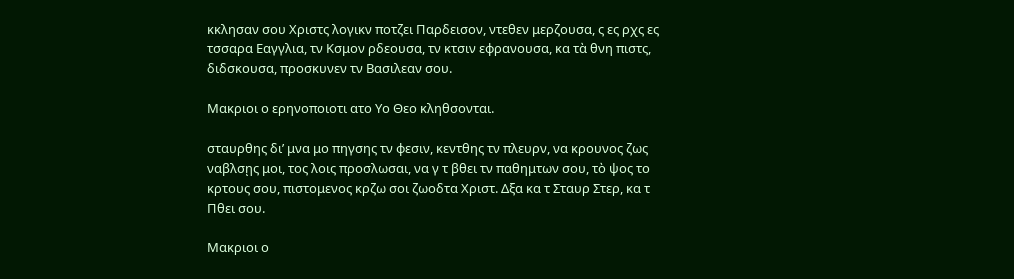κκλησαν σου Χριστς λογικν ποτζει Παρδεισον, ντεθεν μερζουσα, ς ες ρχς ες τσσαρα Εαγγλια, τν Κσμον ρδεουσα, τν κτσιν εφρανουσα, κα τὰ θνη πιστς, διδσκουσα, προσκυνεν τν Βασιλεαν σου.

Μακριοι ο ερηνοποιοτι ατο Υο Θεο κληθσονται.

σταυρθης δι’ μνα μο πηγσης τν φεσιν, κεντθης τν πλευρν, να κρουνος ζως ναβλσῃς μοι, τος λοις προσλωσαι, να γ τ βθει τν παθημτων σου, τὸ ψος το κρτους σου, πιστομενος κρζω σοι ζωοδτα Χριστ. Δξα κα τ Σταυρ Στερ, κα τ Πθει σου.

Μακριοι ο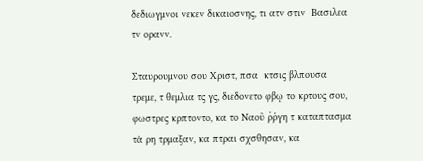δεδιωγμνοι νεκεν δικαιοσνης, τι ατν στιν  Βασιλεα τν ορανν.

Σταυρουμνου σου Χριστ, πσα  κτσις βλπουσα τρεμε, τ θεμλια τς γς, διεδονετο φβῳ το κρτους σου, φωστρες κρπτοντο, κα το Ναοῦ ῤῥγη τ καταπτασμα τὰ ρη τρμαξαν, κα πτραι σχσθησαν, κα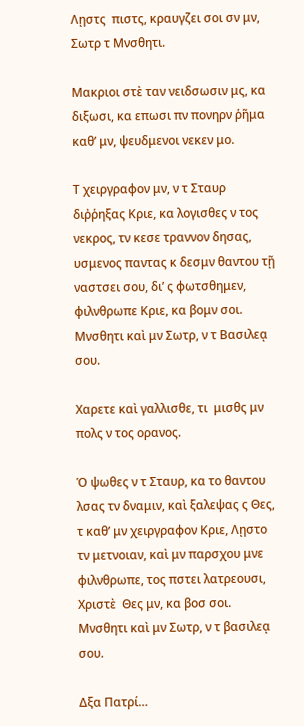Λῃστς  πιστς, κραυγζει σοι σν μν, Σωτρ τ Μνσθητι.

Μακριοι στὲ ταν νειδσωσιν μς, κα διξωσι, κα επωσι πν πονηρν ῥῆμα καθ’ μν, ψευδμενοι νεκεν μο.

Τ χειργραφον μν, ν τ Σταυρ διῤῥηξας Κριε, κα λογισθες ν τος νεκρος, τν κεσε τραννον δησας, υσμενος παντας κ δεσμν θαντου τῇ ναστσει σου, δι’ ς φωτσθημεν, φιλνθρωπε Κριε, κα βομν σοι. Μνσθητι καὶ μν Σωτρ, ν τ Βασιλεᾳ σου.

Χαρετε καὶ γαλλισθε, τι  μισθς μν πολς ν τος ορανος.

Ὁ ψωθες ν τ Σταυρ, κα το θαντου λσας τν δναμιν, καὶ ξαλεψας ς Θες, τ καθ’ μν χειργραφον Κριε, Λῃστο τν μετνοιαν, καὶ μν παρσχου μνε φιλνθρωπε, τος πστει λατρεουσι, Χριστὲ  Θες μν, κα βοσ σοι. Μνσθητι καὶ μν Σωτρ, ν τ βασιλεᾳ σου.

Δξα Πατρί…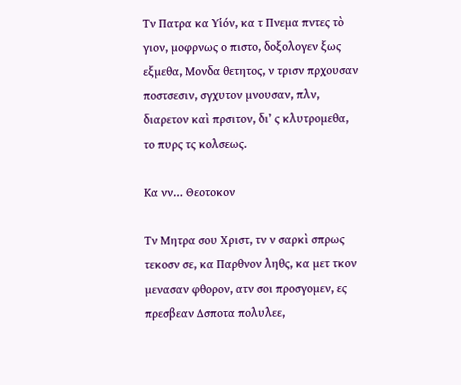Τν Πατρα κα Υἱόν, κα τ Πνεμα πντες τὸ γιον, μοφρνως ο πιστο, δοξολογεν ξως εξμεθα, Μονδα θετητος, ν τρισν πρχουσαν ποστσεσιν, σγχυτον μνουσαν, πλν, διαρετον καὶ πρσιτον, δι’ ς κλυτρομεθα, το πυρς τς κολσεως.

Κα νν… Θεοτοκον

Τν Μητρα σου Χριστ, τν ν σαρκὶ σπρως τεκοσν σε, κα Παρθνον ληθς, κα μετ τκον μενασαν φθορον, ατν σοι προσγομεν, ες πρεσβεαν Δσποτα πολυλεε,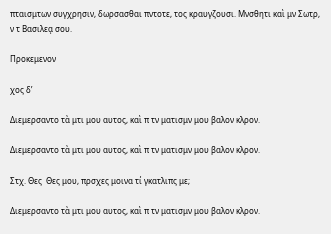πταισμτων συγχρησιν, δωρσασθαι πντοτε, τος κραυγζουσι. Μνσθητι καὶ μν Σωτρ, ν τ Βασιλεᾳ σου.

Προκεμενον

χος δ’

Διεμερσαντο τὰ μτι μου αυτος, καὶ π τν ματισμν μου βαλον κλρον.

Διεμερσαντο τὰ μτι μου αυτος, καὶ π τν ματισμν μου βαλον κλρον.

Στχ. Θες  Θες μου, πρσχες μοινα τί γκατλιπς με;

Διεμερσαντο τὰ μτι μου αυτος, καὶ π τν ματισμν μου βαλον κλρον.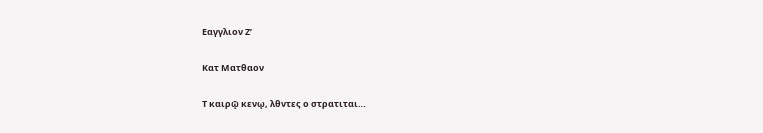Εαγγλιον Ζ’

Κατ Ματθαον

Τ καιρῷ κενῳ, λθντες ο στρατιται…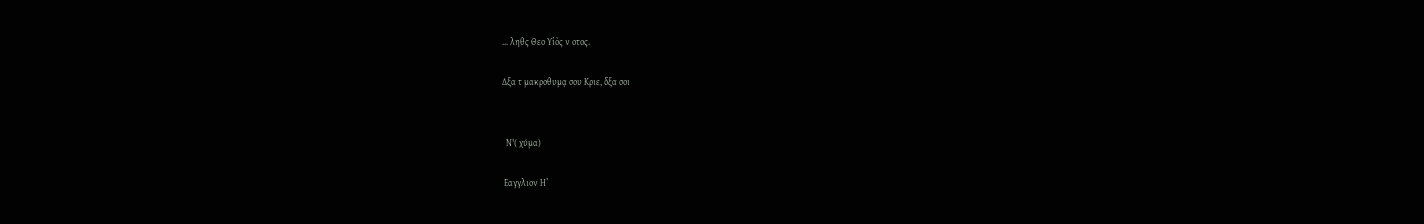… ληθς Θεο Υἱὸς ν οτος.

Δξα τ μακροθυμᾳ σου Κριε, δξα σοι


  Ν'( χύμα)

 Εαγγλιον Η’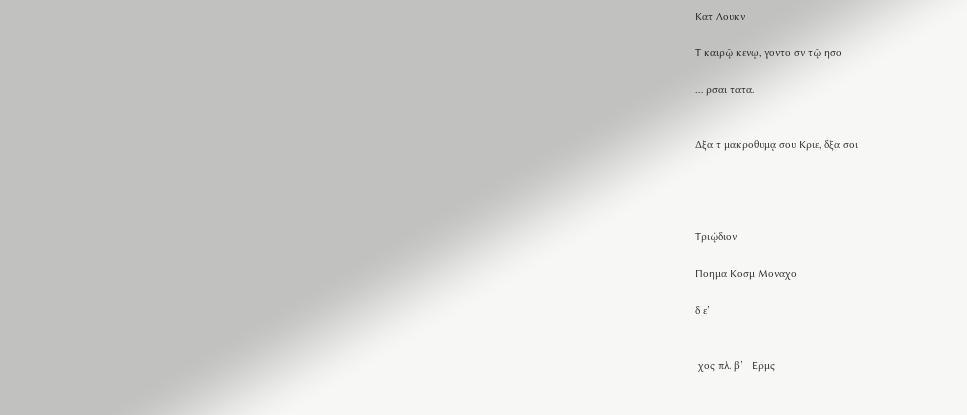Κατ Λουκν

Τ καιρῷ κενῳ, γοντο σν τῷ ησο

… ρσαι τατα.


Δξα τ μακροθυμᾳ σου Κριε, δξα σοι




Τριῴδιον

Ποημα Κοσμ Μοναχο

δ ε’


 χος πλ. β’   Ερμς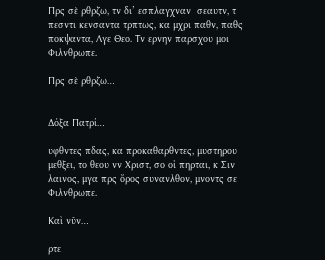Πρς σὲ ρθρζω, τν δι’ εσπλαγχναν  σεαυτν, τ πεσντι κενσαντα τρπτως, κα μχρι παθν, παθς ποκψαντα, Λγε Θεο. Τν ερνην παρσχου μοι Φιλνθρωπε.

Πρς σὲ ρθρζω…


Δόξα Πατρί…

υφθντες πδας, κα προκαθαρθντες, μυστηρου μεθξει, το θεου νν Χριστ, σο οἱ πηρται, κ Σιν λαινος, μγα πρς ὄρος συνανλθον, μνοντς σε Φιλνθρωπε.

Καὶ νῦν…

ρτε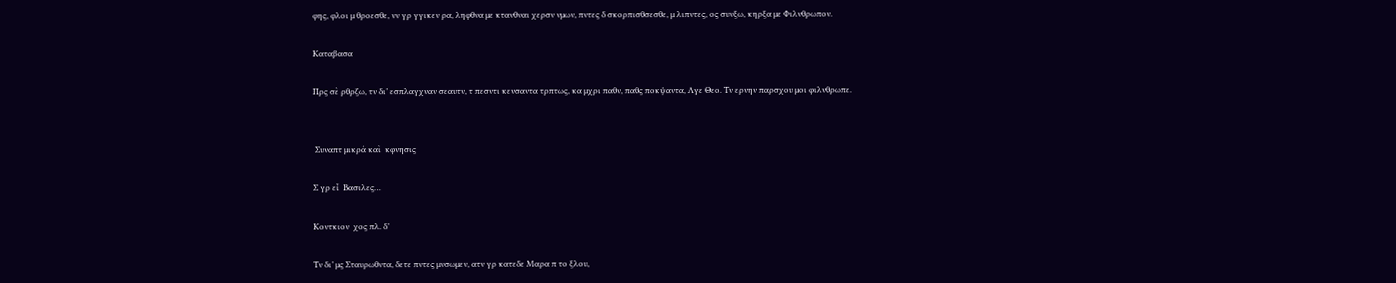φης, φλοι μ θροεσθε, νν γρ γγικεν ρα, ληφθνα με κτανθναι χερσν νμων, πντες δ σκορπισθσεσθε, μ λιπντες, ος συνξω, κηρξα με Φιλνθρωπον.

Καταβασα

Πρς σὲ ρθρζω, τν δι’ εσπλαγχναν σεαυτν, τ πεσντι κενσαντα τρπτως, κα μχρι παθν, παθς ποκψαντα, Λγε Θεο. Τν ερνην παρσχου μοι φιλνθρωπε.


 Συναπτ μικρά καὶ  κφνησις

Σ γρ εἶ  Βασιλες…

Κοντκιον  χος πλ. δ’

Τν δι’ μς Σταυρωθντα, δετε πντες μνσωμεν, ατν γρ κατεδε Μαρα π το ξλου,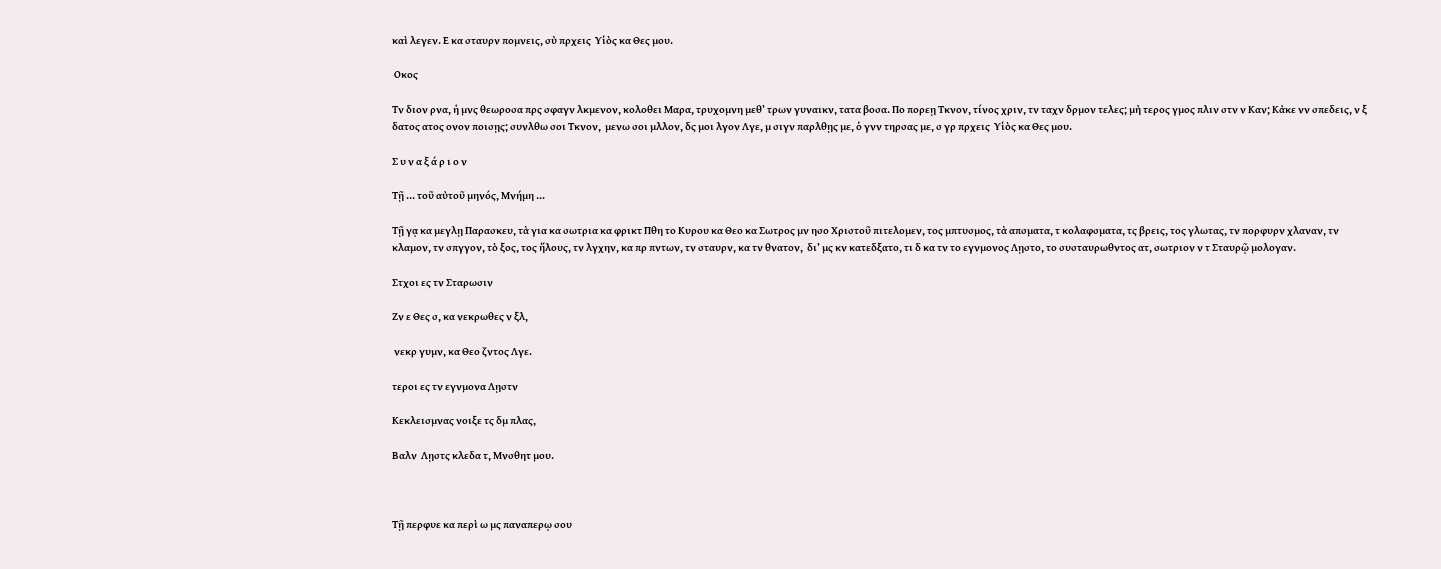καὶ λεγεν. Ε κα σταυρν πομνεις, σὺ πρχεις  Υἱὸς κα Θες μου.

 Οκος

Τν διον ρνα, ἡ μνς θεωροσα πρς σφαγν λκμενον, κολοθει Μαρα, τρυχομνη μεθ’ τρων γυναικν, τατα βοσα. Πο πορεῃ Τκνον, τίνος χριν, τν ταχν δρμον τελες; μὴ τερος γμος πλιν στν ν Καν; Κἀκε νν σπεδεις, ν ξ δατος ατος ονον ποισῃς; συνλθω σοι Τκνον,  μενω σοι μλλον, δς μοι λγον Λγε, μ σιγν παρλθῃς με, ὁ γνν τηρσας με, σ γρ πρχεις  Υἱὸς κα Θες μου.

Σ υ ν α ξ ά ρ ι ο ν

Τῇ ... τοῦ αὐτοῦ μηνός, Μνήμη ...

Τῇ γᾳ κα μεγλῃ Παρασκευ, τὰ για κα σωτρια κα φρικτ Πθη το Κυρου κα Θεο κα Σωτρος μν ησο Χριστοῦ πιτελομεν, τος μπτυσμος, τὰ απσματα, τ κολαφσματα, τς βρεις, τος γλωτας, τν πορφυρν χλαναν, τν κλαμον, τν σπγγον, τὸ ξος, τος ἥλους, τν λγχην, κα πρ πντων, τν σταυρν, κα τν θνατον,  δι’ μς κν κατεδξατο, τι δ κα τν το εγνμονος Λῃστο, το συσταυρωθντος ατ, σωτριον ν τ Σταυρῷ μολογαν.

Στχοι ες τν Σταρωσιν

Ζν ε Θες σ, κα νεκρωθες ν ξλ,

 νεκρ γυμν, κα Θεο ζντος Λγε.

τεροι ες τν εγνμονα Λῃστν

Κεκλεισμνας νοιξε τς δμ πλας,

Βαλν  Λῃστς κλεδα τ, Μνσθητ μου.



Τῇ περφυε κα περὶ ω μς παναπερῳ σου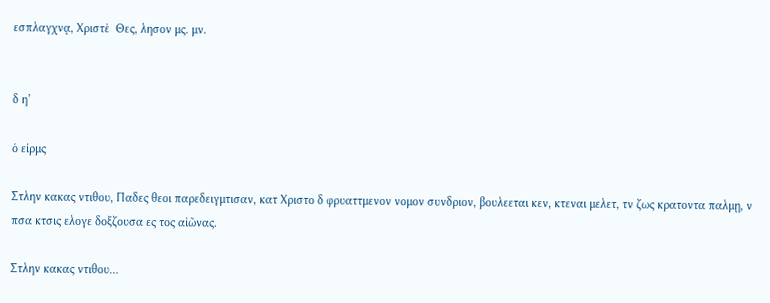εσπλαγχνᾳ, Χριστὲ  Θες, λησον μς. μν.


δ η’

ὁ εἱρμς

Στλην κακας ντιθου, Παδες θεοι παρεδειγμτισαν, κατ Χριστο δ φρυαττμενον νομον συνδριον, βουλεεται κεν, κτεναι μελετ, τν ζως κρατοντα παλμῃ, ν πσα κτσις ελογε δοξζουσα ες τος αἰῶνας.

Στλην κακας ντιθου…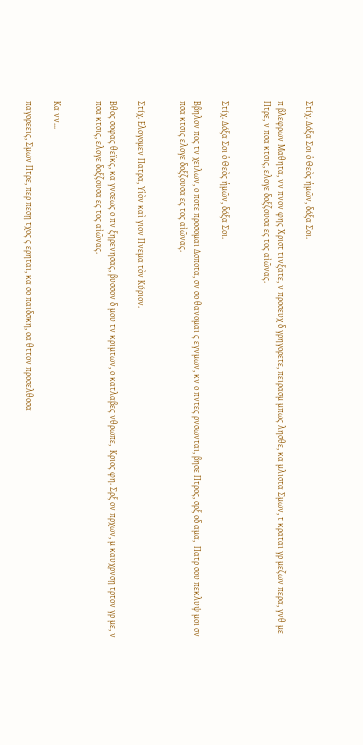Στίχ. Δόξα Σοι ὁ Θεὸς ἡμῶν, δόξα Σοι.

π βλεφρων Μαθητα, νν πνον φης Χριστ τινξατε, ν προσευχ δ γρηγορετε, πειρασμ μπως λησθε, κα μλιστα Σμων, τ κραται γρ μεζων περα, γνθ με Πτρε, ν πσα κτσις, ελογε δοξζουσα ες τος αἰῶνας.


Στίχ. Δόξα Σοι ὁ Θεὸς ἡμῶν, δόξα Σοι.

Ββηλον πος τν χειλων, ο ποτε προσομαι Δσποτα, σν σο θανομαι ς εγνμων, κν ο πντες ρνσωνται, βησε Πτρος, σρξ οδ αμα,  Πατρ σου πεκλυψ μοι σν πσα κτσις ελογε δοξζουσα ες τος αἰῶνας.


Στίχ. Ελογομεν Πατρα, Υἱὸν καὶ γιον Πνεμα τὸν Κύριον.

Βθος σοφας θεϊκς, κα γνσεως ο πν ξηρενησας, βυσσον δ μου τν κριμτων, ο κατλαβες νθρωπε,  Κριος φη. Σρξ ον πρχων, μ καυχρνσῃ τρτον γρ με, ν πσα κτσις, ελογε δοξζουσα ες τος αἰῶνας.


Κα νν…

παγορεεις, Σμων Πτρε, περ πεσῃ τχος ς ερηται, κα σο παιδσκη, οα θττον προσελθοσα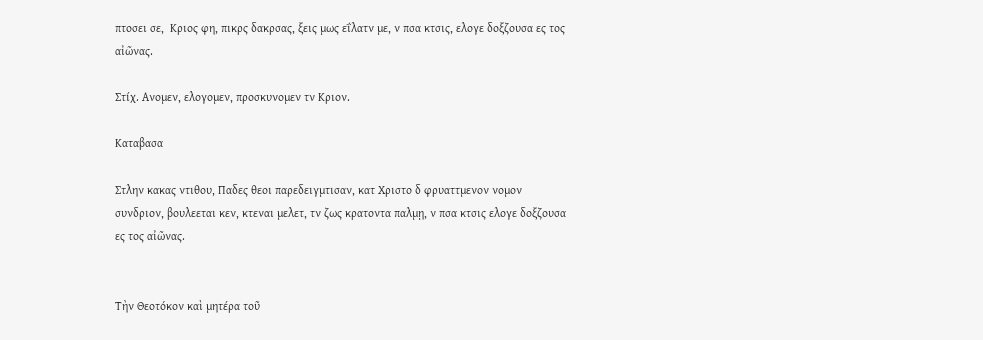πτοσει σε,  Κριος φη, πικρς δακρσας, ξεις μως εΐλατν με, ν πσα κτσις, ελογε δοξζουσα ες τος αἰῶνας.

Στίχ. Ανομεν, ελογομεν, προσκυνομεν τν Κριον.

Καταβασα

Στλην κακας ντιθου, Παδες θεοι παρεδειγμτισαν, κατ Χριστο δ φρυαττμενον νομον συνδριον, βουλεεται κεν, κτεναι μελετ, τν ζως κρατοντα παλμῃ, ν πσα κτσις ελογε δοξζουσα ες τος αἰῶνας.


Τὴν Θεοτόκον καὶ μητέρα τοῦ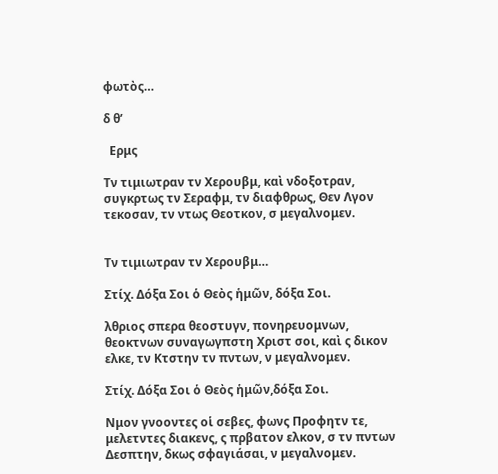φωτὸς…

δ θ’

  Ερμς

Τν τιμιωτραν τν Χερουβμ, καὶ νδοξοτραν, συγκρτως τν Σεραφμ, τν διαφθρως, Θεν Λγον τεκοσαν, τν ντως Θεοτκον, σ μεγαλνομεν.


Τν τιμιωτραν τν Χερουβμ…

Στίχ. Δόξα Σοι ὁ Θεὸς ἡμῶν, δόξα Σοι.

λθριος σπερα θεοστυγν, πονηρευομνων, θεοκτνων συναγωγπστη Χριστ σοι, καὶ ς δικον ελκε, τν Κτστην τν πντων, ν μεγαλνομεν.

Στίχ. Δόξα Σοι ὁ Θεὸς ἡμῶν,δόξα Σοι.

Νμον γνοοντες οἱ σεβες, φωνς Προφητν τε, μελετντες διακενς, ς πρβατον ελκον, σ τν πντων Δεσπτην, δκως σφαγιάσαι, ν μεγαλνομεν.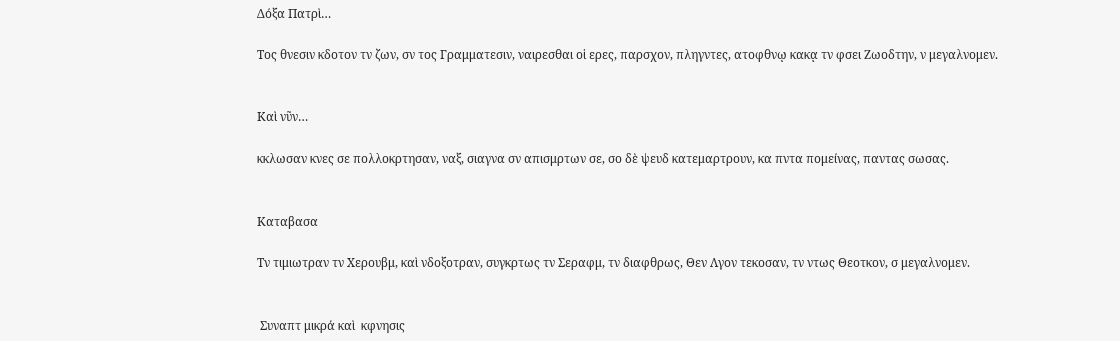Δόξα Πατρὶ…

Τος θνεσιν κδοτον τν ζων, σν τος Γραμματεσιν, ναιρεσθαι οἱ ερες, παρσχον, πληγντες, ατοφθνῳ κακᾳ τν φσει Ζωοδτην, ν μεγαλνομεν.


Καὶ νῦν…

κκλωσαν κνες σε πολλοκρτησαν, ναξ, σιαγνα σν απισμρτων σε, σο δὲ ψευδ κατεμαρτρουν, κα πντα πομείνας, παντας σωσας.


Καταβασα

Τν τιμιωτραν τν Χερουβμ, καὶ νδοξοτραν, συγκρτως τν Σεραφμ, τν διαφθρως, Θεν Λγον τεκοσαν, τν ντως Θεοτκον, σ μεγαλνομεν.


 Συναπτ μικρά καὶ  κφνησις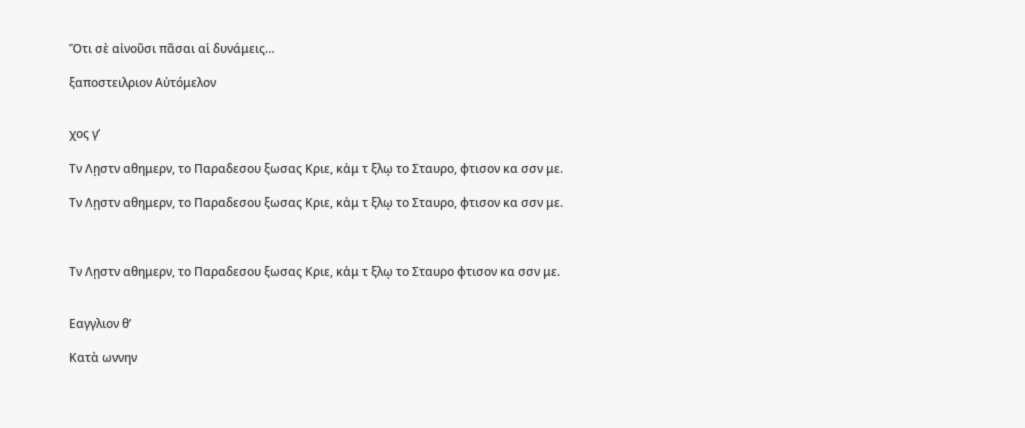Ὅτι σὲ αἰνοῦσι πᾶσαι αἱ δυνάμεις…

ξαποστειλριον Αὐτόμελον


χος γ’

Τν Λῃστν αθημερν, το Παραδεσου ξωσας Κριε, κἀμ τ ξλῳ το Σταυρο, φτισον κα σσν με.

Τν Λῃστν αθημερν, το Παραδεσου ξωσας Κριε, κἀμ τ ξλῳ το Σταυρο, φτισον κα σσν με.



Τν Λῃστν αθημερν, το Παραδεσου ξωσας Κριε, κἀμ τ ξλῳ το Σταυρο φτισον κα σσν με.


Εαγγλιον θ’

Κατὰ ωννην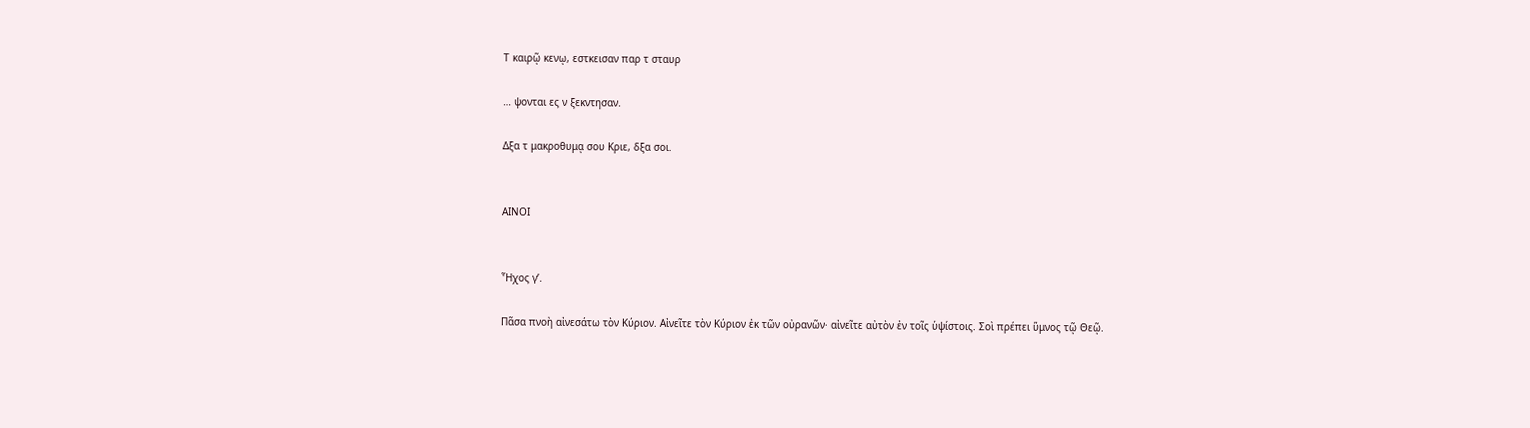Τ καιρῷ κενῳ, εστκεισαν παρ τ σταυρ

… ψονται ες ν ξεκντησαν.

Δξα τ μακροθυμᾳ σου Κριε, δξα σοι.


ΑΙΝΟΙ


Ἦχος γ’.

Πᾶσα πνοὴ αἰνεσάτω τὸν Κύριον. Αἰνεῖτε τὸν Κύριον ἐκ τῶν οὐρανῶν· αἰνεῖτε αὐτὸν ἐν τοῖς ὑψίστοις. Σοὶ πρέπει ὕμνος τῷ Θεῷ.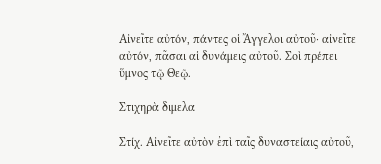Αἰνεῖτε αὐτόν, πάντες οἱ Ἄγγελοι αὐτοῦ· αἰνεῖτε αὐτόν, πᾶσαι αἱ δυνάμεις αὐτοῦ. Σοὶ πρέπει ὕμνος τῷ Θεῷ.

Στιχηρὰ διμελα

Στίχ. Αἰνεῖτε αὐτὸν ἐπὶ ταῖς δυναστείαις αὐτοῦ,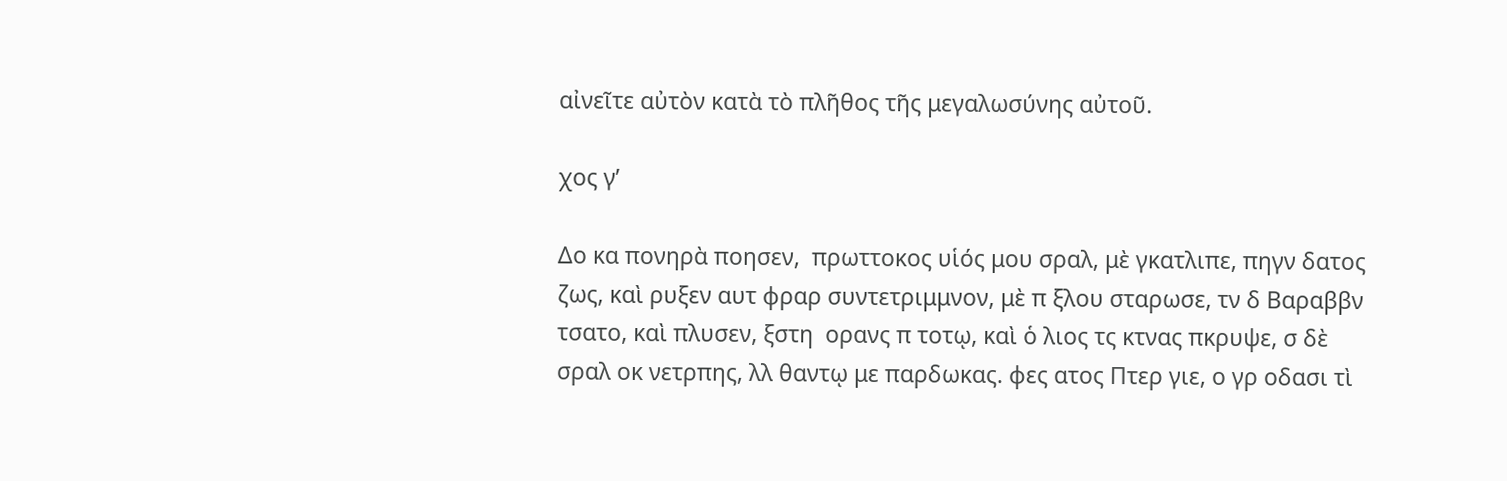αἰνεῖτε αὐτὸν κατὰ τὸ πλῆθος τῆς μεγαλωσύνης αὐτοῦ.

χος γ’

Δο κα πονηρὰ ποησεν,  πρωττοκος υἱός μου σραλ, μὲ γκατλιπε, πηγν δατος ζως, καὶ ρυξεν αυτ φραρ συντετριμμνον, μὲ π ξλου σταρωσε, τν δ Βαραββν τσατο, καὶ πλυσεν, ξστη  ορανς π τοτῳ, καὶ ὁ λιος τς κτνας πκρυψε, σ δὲ σραλ οκ νετρπης, λλ θαντῳ με παρδωκας. φες ατος Πτερ γιε, ο γρ οδασι τὶ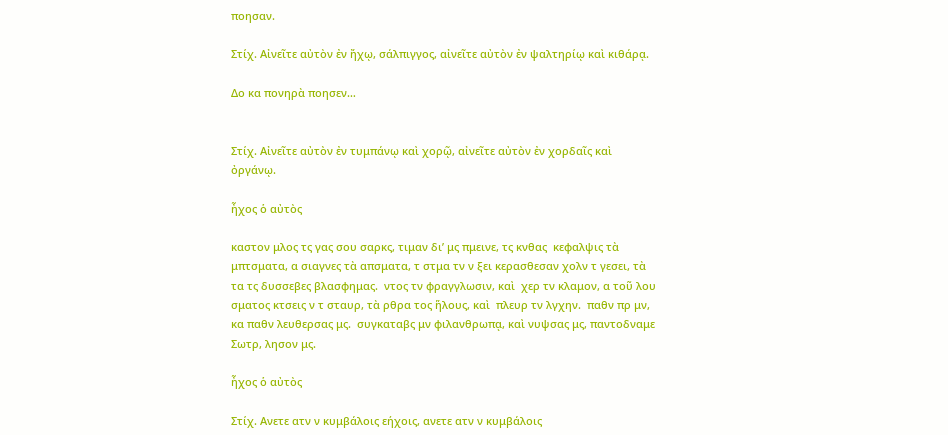ποησαν.

Στίχ. Αἰνεῖτε αὐτὸν ἐν ἤχῳ, σάλπιγγος, αἰνεῖτε αὐτὸν ἐν ψαλτηρίῳ καὶ κιθάρᾳ.

Δο κα πονηρὰ ποησεν…


Στίχ. Αἰνεῖτε αὐτὸν ἐν τυμπάνῳ καὶ χορῷ, αἰνεῖτε αὐτὸν ἐν χορδαῖς καὶ ὀργάνῳ.

ἦχος ὁ αὐτὸς

καστον μλος τς γας σου σαρκς, τιμαν δι’ μς πμεινε, τς κνθας  κεφαλψις τὰ μπτσματα, α σιαγνες τὰ απσματα, τ στμα τν ν ξει κερασθεσαν χολν τ γεσει, τὰ τα τς δυσσεβες βλασφημας.  ντος τν φραγγλωσιν, καὶ  χερ τν κλαμον, α τοῦ λου σματος κτσεις ν τ σταυρ, τὰ ρθρα τος ἥλους, καὶ  πλευρ τν λγχην.  παθν πρ μν, κα παθν λευθερσας μς.  συγκαταβς μν φιλανθρωπᾳ, καὶ νυψσας μς, παντοδναμε Σωτρ, λησον μς.

ἦχος ὁ αὐτὸς

Στίχ. Ανετε ατν ν κυμβάλοις εήχοις, ανετε ατν ν κυμβάλοις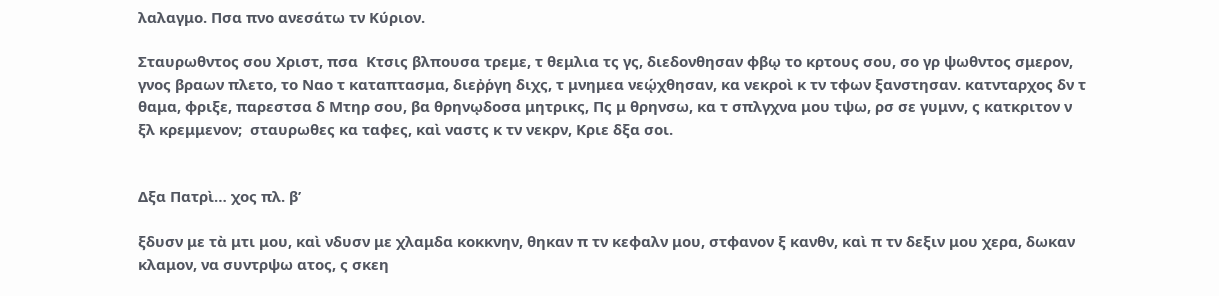λαλαγμο. Πσα πνο ανεσάτω τν Κύριον.

Σταυρωθντος σου Χριστ, πσα  Κτσις βλπουσα τρεμε, τ θεμλια τς γς, διεδονθησαν φβῳ το κρτους σου, σο γρ ψωθντος σμερον, γνος βραων πλετο, το Ναο τ καταπτασμα, διεῤῥγη διχς, τ μνημεα νεῴχθησαν, κα νεκροὶ κ τν τφων ξανστησαν. κατνταρχος δν τ θαμα, φριξε, παρεστσα δ Μτηρ σου, βα θρηνῳδοσα μητρικς, Πς μ θρηνσω, κα τ σπλγχνα μου τψω, ρσ σε γυμνν, ς κατκριτον ν ξλ κρεμμενον;  σταυρωθες κα ταφες, καὶ ναστς κ τν νεκρν, Κριε δξα σοι.


Δξα Πατρὶ… χος πλ. β’

ξδυσν με τὰ μτι μου, καὶ νδυσν με χλαμδα κοκκνην, θηκαν π τν κεφαλν μου, στφανον ξ κανθν, καὶ π τν δεξιν μου χερα, δωκαν κλαμον, να συντρψω ατος, ς σκεη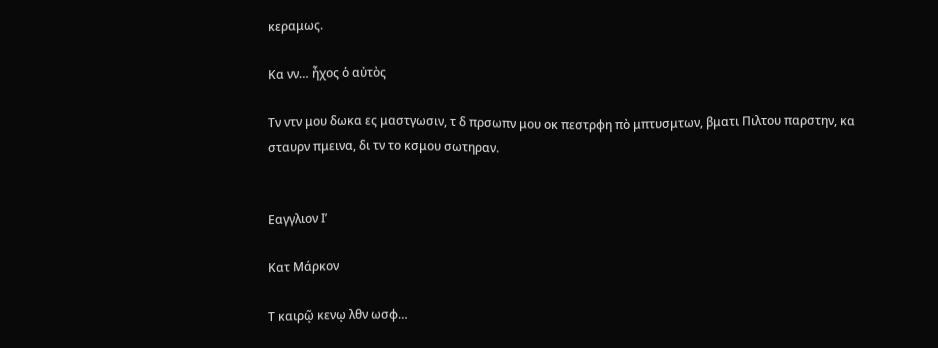κεραμως.

Κα νν… ἦχος ὁ αὐτὸς

Τν ντν μου δωκα ες μαστγωσιν, τ δ πρσωπν μου οκ πεστρφη πὸ μπτυσμτων, βματι Πιλτου παρστην, κα σταυρν πμεινα, δι τν το κσμου σωτηραν.


Εαγγλιον Ι’

Κατ Μάρκον

Τ καιρῷ κενῳ λθν ωσφ…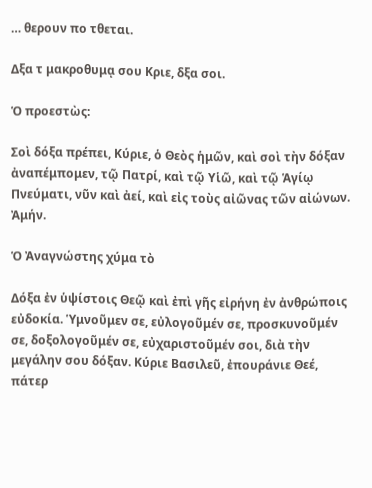… θερουν πο τθεται.

Δξα τ μακροθυμᾳ σου Κριε, δξα σοι.

Ὁ προεστὼς:

Σοὶ δόξα πρέπει, Κύριε, ὁ Θεὸς ἡμῶν, καὶ σοὶ τὴν δόξαν ἀναπέμπομεν, τῷ Πατρί, καὶ τῷ Υἱῶ, καὶ τῷ Ἁγίῳ Πνεύματι, νῦν καὶ ἀεί, καὶ εἰς τοὺς αἰῶνας τῶν αἰώνων. Ἀμήν.

Ὁ Ἀναγνώστης χύμα τὸ

Δόξα ἐν ὑψίστοις Θεῷ καὶ ἐπὶ γῆς εἰρήνη ἐν ἀνθρώποις εὐδοκία. Ὑμνοῦμεν σε, εὐλογοῦμέν σε, προσκυνοῦμέν σε, δοξολογοῦμέν σε, εὐχαριστοῦμέν σοι, διὰ τὴν μεγάλην σου δόξαν. Κύριε Βασιλεῦ, ἐπουράνιε Θεέ, πάτερ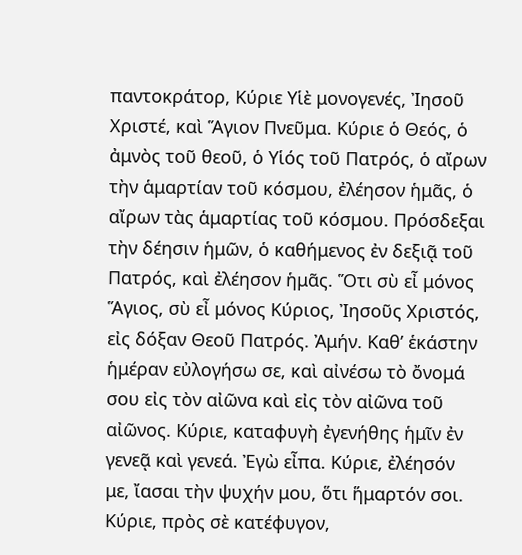παντοκράτορ, Κύριε Υἱὲ μονογενές, Ἰησοῦ Χριστέ, καὶ Ἅγιον Πνεῦμα. Κύριε ὁ Θεός, ὁ ἀμνὸς τοῦ θεοῦ, ὁ Υἱός τοῦ Πατρός, ὁ αἴρων τὴν ἁμαρτίαν τοῦ κόσμου, ἐλέησον ἡμᾶς, ὁ αἴρων τὰς ἁμαρτίας τοῦ κόσμου. Πρόσδεξαι τὴν δέησιν ἡμῶν, ὁ καθήμενος ἐν δεξιᾷ τοῦ Πατρός, καὶ ἐλέησον ἡμᾶς. Ὅτι σὺ εἶ μόνος Ἅγιος, σὺ εἶ μόνος Κύριος, Ἰησοῦς Χριστός, εἰς δόξαν Θεοῦ Πατρός. Ἀμήν. Καθ’ ἑκάστην ἡμέραν εὐλογήσω σε, καὶ αἰνέσω τὸ ὄνομά σου εἰς τὸν αἰῶνα καὶ εἰς τὸν αἰῶνα τοῦ αἰῶνος. Κύριε, καταφυγὴ ἐγενήθης ἡμῖν ἐν γενεᾷ καὶ γενεά. Ἐγὼ εἶπα. Κύριε, ἐλέησόν με, ἴασαι τὴν ψυχήν μου, ὅτι ἥμαρτόν σοι. Κύριε, πρὸς σὲ κατέφυγον,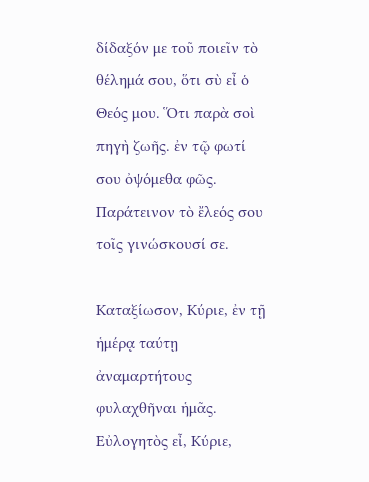δίδαξόν με τοῦ ποιεῖν τὸ θέλημά σου, ὅτι σὺ εἶ ὁ Θεός μου. Ὅτι παρὰ σοὶ πηγὴ ζωῆς. ἐν τῷ φωτί σου ὀψόμεθα φῶς. Παράτεινον τὸ ἔλεός σου τοῖς γινώσκουσί σε.

Καταξίωσον, Κύριε, ἐν τῇ ἡμέρᾳ ταύτῃ ἀναμαρτήτους φυλαχθῆναι ἡμᾶς. Εὐλογητὸς εἶ, Κύριε,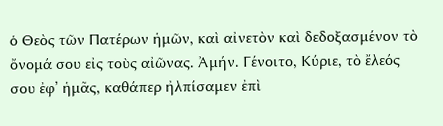ὁ Θεὸς τῶν Πατέρων ἡμῶν, καὶ αἰνετὸν καὶ δεδοξασμένον τὸ ὄνομά σου εἰς τοὺς αἰῶνας. Ἀμήν. Γένοιτο, Κύριε, τὸ ἔλεός σου ἐφ’ ἡμᾶς, καθάπερ ἠλπίσαμεν ἐπὶ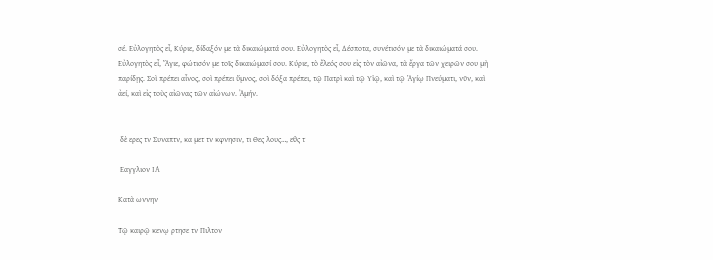σέ. Εὐλογητὸς εἶ, Κύριε, δίδαξόν με τὰ δικαιώματά σου. Εὐλογητὸς εἶ, Δέσποτα, συνέτισόν με τὰ δικαιώματά σου. Εὐλογητὸς εἶ, Ἅγιε, φώτισόν με τοῖς δικαιώμασί σου. Κύριε, τὸ ἔλεός σου εἰς τὸν αἰῶνα, τὰ ἔργα τῶν χειρῶν σου μὴ παρίδῃς. Σοὶ πρέπει αἶνος, σοὶ πρέπει ὕμνος, σοὶ δόξα πρέπει, τῷ Πατρὶ καὶ τῷ Υἱῷ, καὶ τῷ Ἁγίῳ Πνεύματι, νῦν, καὶ ἀεί, καὶ εἰς τοὺς αἰῶνας τῶν αἰώνων. Ἀμήν.


 δὲ ερες τν Συναπτν, κα μετ τν κφνησιν, τι Θες λους…, εθς τ

 Εαγγλιον ΙΑ

Κατὰ ωννην

Τῷ καιρῷ κενῳ ρτησε τν Πιλτον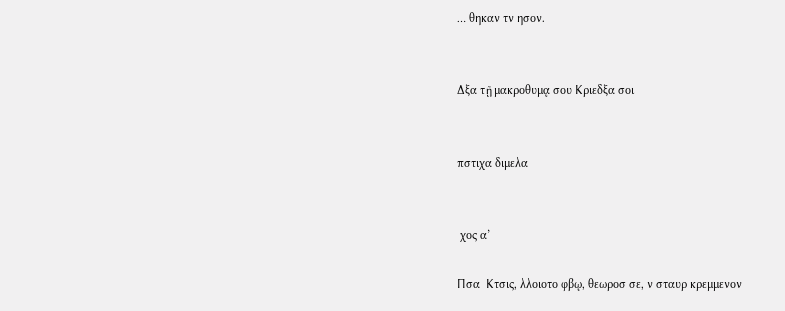… θηκαν τν ησον.


Δξα τῇ μακροθυμᾳ σου Κριεδξα σοι


πστιχα διμελα


 χος α’

Πσα  Κτσις, λλοιοτο φβῳ, θεωροσ σε, ν σταυρ κρεμμενον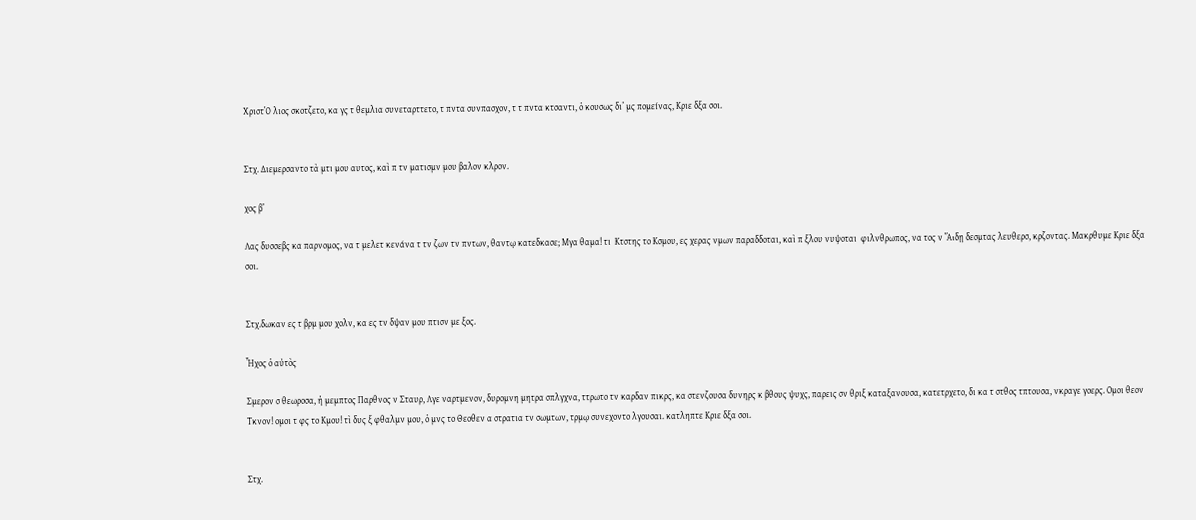ΧριστὉ λιος σκοτζετο, κα γς τ θεμλια συνεταρττετο, τ πντα συνπασχον, τ τ πντα κτσαντι, ὁ κουσως δι’ μς πομείνας, Κριε δξα σοι.


Στχ. Διεμερσαντο τὰ μτι μου αυτος, καὶ π τν ματισμν μου βαλον κλρον.

χος β’

Λας δυσσεβς κα παρνομος, να τ μελετ κενάνα τ τν ζων τν πντων, θαντῳ κατεδκασε; Μγα θαμα! τι  Κτστης το Κσμου, ες χερας νμων παραδδοται, καὶ π ξλου νυψοται  φιλνθρωπος, να τος ν ᾍδῃ δεσμτας λευθερσ, κρζοντας. Μακρθυμε Κριε δξα σοι.


Στχ.δωκαν ες τ βρμ μου χολν, κα ες τν δψαν μου πτισν με ξος.

Ἦχος ὁ αὐτὸς

Σμερον σ θεωροσα, ἡ μεμπτος Παρθνος ν Σταυρ, Λγε ναρτμενον, δυρομνη μητρα σπλγχνα, ττρωτο τν καρδαν πικρς, κα στενζουσα δυνηρς κ βθους ψυχς, παρεις σν θριξ καταξανουσα, κατετρχετο, δι κα τ στθος τπτουσα, νκραγε γοερς. Ομοι θεον Τκνον! ομοι τ φς το Κμου! τὶ δυς ξ φθαλμν μου, ὁ μνς το Θεοθεν α στρατια τν σωμτων, τρμῳ συνεχοντο λγουσαι. κατληπτε Κριε δξα σοι.


Στχ.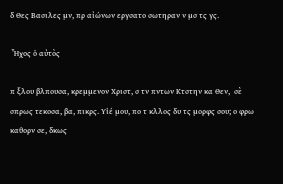δ Θες Βασιλες μν, πρ αἰώνων εργσατο σωτηραν ν μσ τς γς.

 Ἦχος ὁ αὐτὸς

π ξλου βλπουσα, κρεμμενον Χριστ, σ τν πντων Κτστην κα Θεν,  σὲ σπρως τεκοσα, βα, πικρς. Υἱέ μου, πο τ κλλος δυ τς μορφς σου; ο φρω καθορν σε, δκως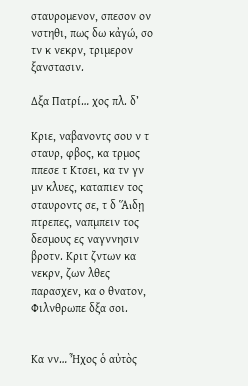σταυρομενον, σπεσον ον νστηθι, πως δω κἀγώ, σο τν κ νεκρν, τριμερον ξανστασιν.

Δξα Πατρί… χος πλ. δ’

Κριε, ναβανοντς σου ν τ σταυρ, φβος, κα τρμος ππεσε τ Κτσει, κα τν γν μν κλυες, καταπιεν τος σταυροντς σε, τ δ ᾍδῃ πτρεπες, ναπμπειν τος δεσμους ες ναγννησιν βροτν. Κριτ ζντων κα νεκρν, ζων λθες παρασχεν, κα ο θνατον, Φιλνθρωπε δξα σοι.


Κα νν… Ἦχος ὁ αὐτὸς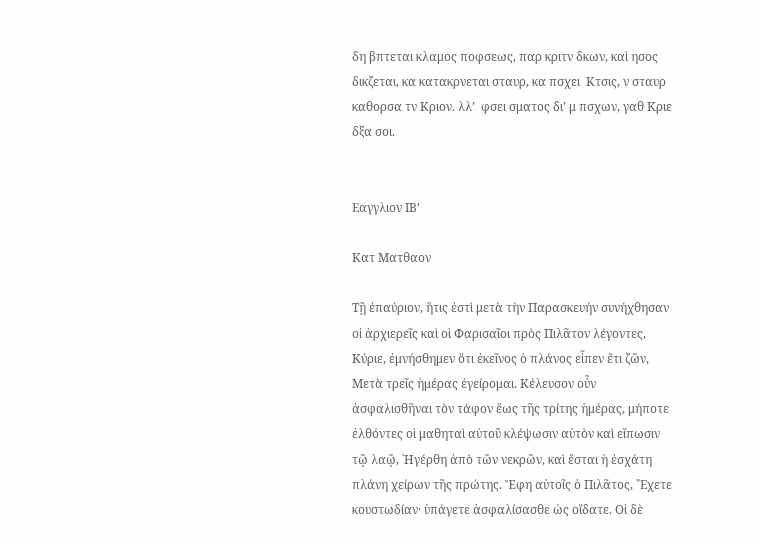δη βπτεται κλαμος ποφσεως, παρ κριτν δκων, καὶ ησος δικζεται, κα κατακρνεται σταυρ, κα πσχει  Κτσις, ν σταυρ καθορσα τν Κριον. λλ’  φσει σματος δι’ μ πσχων, γαθ Κριε δξα σοι.


Εαγγλιον ΙΒ’

Κατ Ματθαον

Τῇ ἐπαύριον, ἥτις ἐστὶ μετὰ τὴν Παρασκευήν συνήχθησαν οἱ ἀρχιερεῖς καὶ οἱ Φαρισαῖοι πρὸς Πιλᾶτον λέγοντες, Κύριε, ἐμνήσθημεν ὅτι ἐκεῖνος ὁ πλάνος εἶπεν ἔτι ζῶν, Μετὰ τρεῖς ἡμέρας ἐγείρομαι. Κέλευσον οὖν ἀσφαλισθῆναι τὸν τάφον ἕως τῆς τρίτης ἡμέρας, μήποτε ἐλθόντες οἱ μαθηταὶ αὐτοῦ κλέψωσιν αὐτὸν καὶ εἴπωσιν τῷ λαῷ, ᾽Ηγέρθη ἀπὸ τῶν νεκρῶν, καὶ ἔσται ἡ ἐσχάτη πλάνη χείρων τῆς πρώτης. Ἔφη αὐτοῖς ὁ Πιλᾶτος, ῎Εχετε κουστωδίαν· ὑπάγετε ἀσφαλίσασθε ὡς οἴδατε. Οἱ δὲ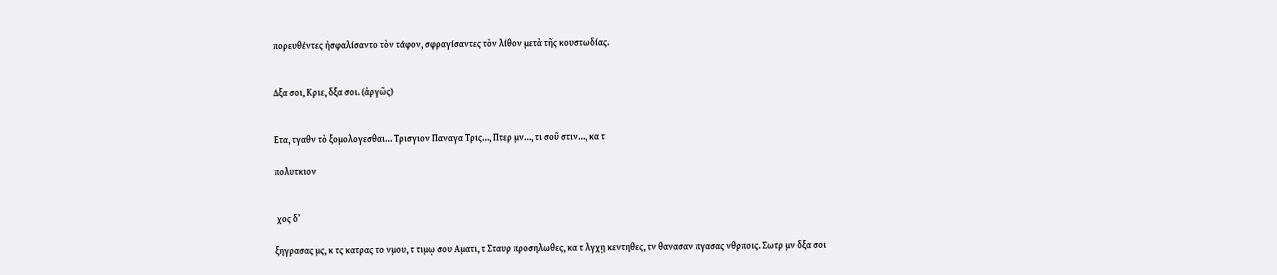πορευθέντες ἠσφαλίσαντο τὸν τάφον, σφραγίσαντες τὸν λίθον μετὰ τῆς κουστωδίας.


Δξα σοι, Κριε, δξα σοι. (ἀργῶς)


Ετα, τγαθν τὸ ξομολογεσθαι… Τρισγιον Παναγα Τρις…, Πτερ μν…, τι σοῦ στιν…, κα τ

πολυτκιον


 χος δ’

ξηγρασας μς, κ τς κατρας το νμου, τ τιμῳ σου Αματι, τ Σταυρ προσηλωθες, κα τ λγχῃ κεντηθες, τν θανασαν πγασας νθρποις. Σωτρ μν δξα σοι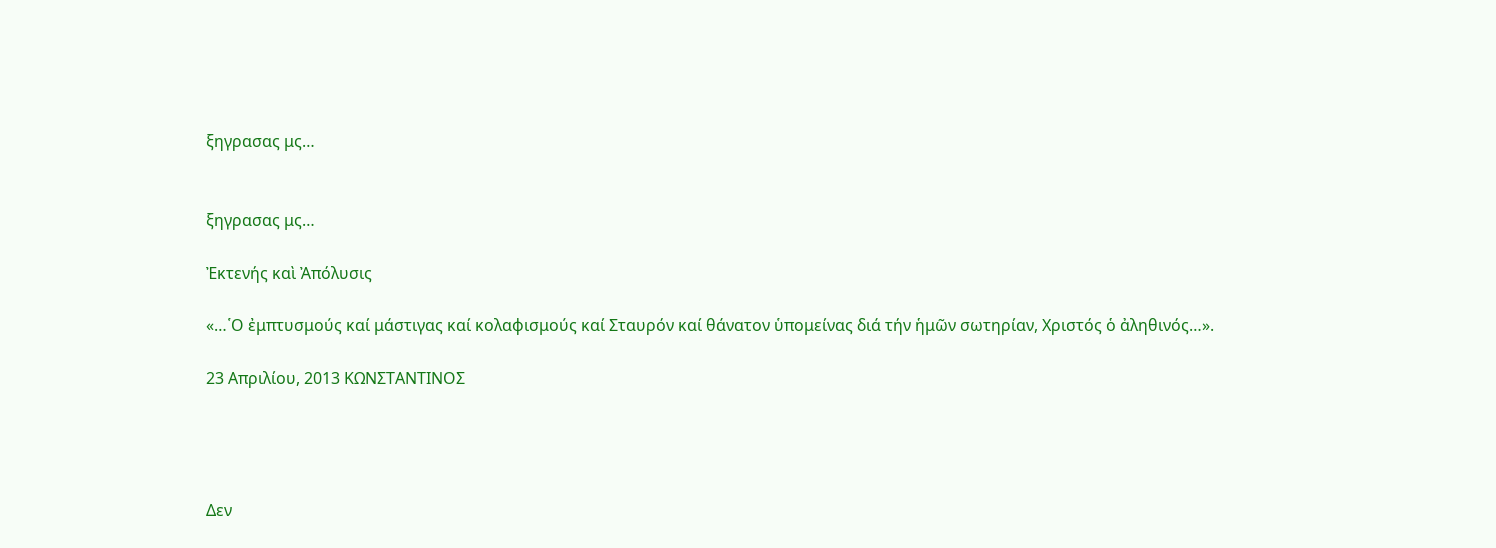ξηγρασας μς…


ξηγρασας μς…

Ἐκτενής καὶ Ἀπόλυσις

«…῾Ο ἐμπτυσμούς καί μάστιγας καί κολαφισμούς καί Σταυρόν καί θάνατον ὑπομείνας διά τήν ἡμῶν σωτηρίαν, Χριστός ὁ ἀληθινός…».

23 Απριλίου, 2013 ΚΩΝΣΤΑΝΤΙΝΟΣ




Δεν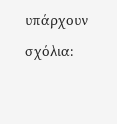υπάρχουν σχόλια: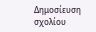Δημοσίευση σχολίου